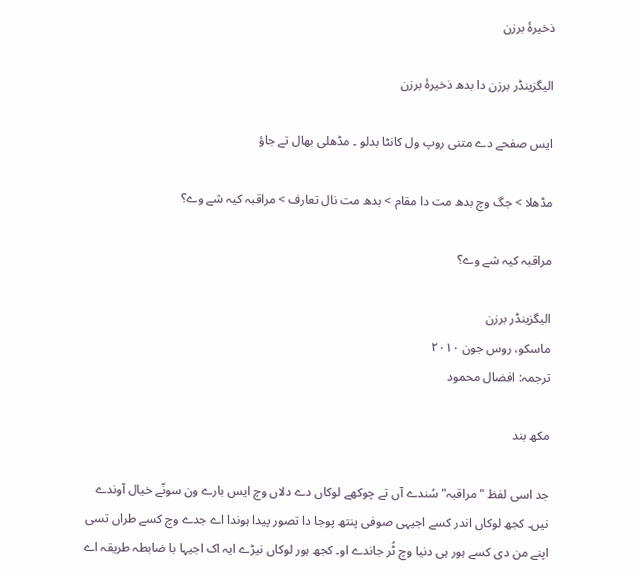ذخیرۂ برزن

الیگزینڈر برزن دا بدھ ذخیرۂ برزن

ایس صفحے دے متنی روپ ول کانٹا بدلو ۔ مڈھلی بھال تے جاؤ

مڈھلا > جگ وچ بدھ مت دا مقام > بدھ مت نال تعارف > مراقبہ کیہ شے وے؟

مراقبہ کیہ شے وے؟

الیگزینڈر برزن
ماسکو، روس جون ۲۰۱۰
ترجمہ: افضال محمود

مکھ بند

جد اسی لفظ "مراقبہ" سُندے آں تے چوکھے لوکاں دے دلاں وچ ایس بارے ون سونّے خیال آوندے نیں۔ کجھ لوکاں اندر کسے اجیہی صوفی پنتھ پوجا دا تصور پیدا ہوندا اے جدے وچ کسے طراں تسی اپنے من دی کسے ہور ہی دنیا وچ ٹُر جاندے او۔ کجھ ہور لوکاں نیڑے ایہ اک اجیہا با ضابطہ طریقہ اے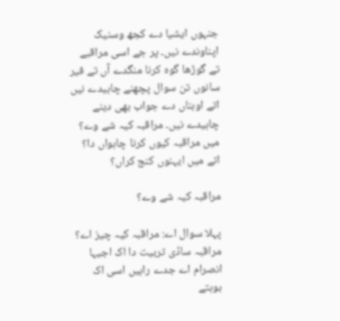جنہوں ایشیا دے کجھ وسنیک اپناوندے نیں۔ پر جے اسی مراقبے تے گوڑھا گوہ کرنا منگدے آں تے فیر سانوں تن سوال پچھنے چاہیدے نیں اتے اوہناں دے جواب بھی دینے چاہیدے نیں۔ مراقبہ کیہ شے وے؟ میں مراقبہ کیوں کرنا چاہواں دا؟ اتے میں ایہنوں کنج کراں؟

مراقبہ کیہ شے وے؟

پہلا سوال اے: مراقبہ کیہ چیز اے؟ مراقبہ ساڈی تربیت دا اک اجیہا انصرام اے جدے راہیں اسی اک بوہتے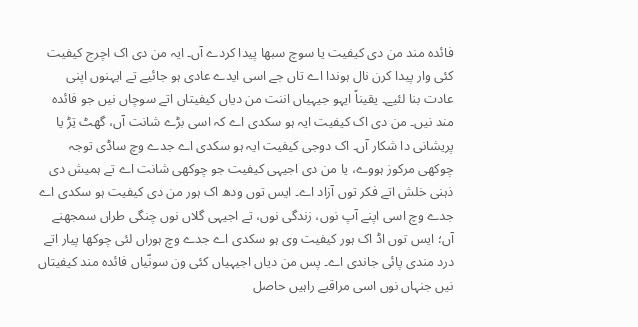فائدہ مند من دی کیفیت یا سوچ سبھا پیدا کردے آں۔ ایہ من دی اک اچرج کیفیت کئی وار پیدا کرن نال ہوندا اے تاں جے اسی ایدے عادی ہو جائیے تے ایہنوں اپنی عادت بنا لئیے۔ یقیناً ایہو جیہیاں اننت من دیاں کیفیتاں اتے سوچاں نیں جو فائدہ مند نیں۔ من دی اک کیفیت ایہ ہو سکدی اے کہ اسی بڑے شانت آں، گھٹ تِڑ یا پریشانی دا شکار آں۔ اک دوجی کیفیت ایہ ہو سکدی اے جدے وچ ساڈی توجہ چوکھی مرکوز ہووے، یا من دی اجیہی کیفیت جو چوکھی شانت اے تے ہمیش دی ذہنی خلش اتے فکر توں آزاد اے۔ ایس توں ودھ اک ہور من دی کیفیت ہو سکدی اے جدے وچ اسی اپنے آپ نوں، زندگی نوں، تے اجیہی گلاں نوں چنگی طراں سمجھنے آں؛ ایس توں اڈ اک ہور کیفیت وی ہو سکدی اے جدے وچ ہوراں لئی چوکھا پیار اتے درد مندی پائی جاندی اے۔ پس من دیاں اجیہیاں کئی ون سونّیاں فائدہ مند کیفیتاں نیں جنہاں نوں اسی مراقبے راہیں حاصل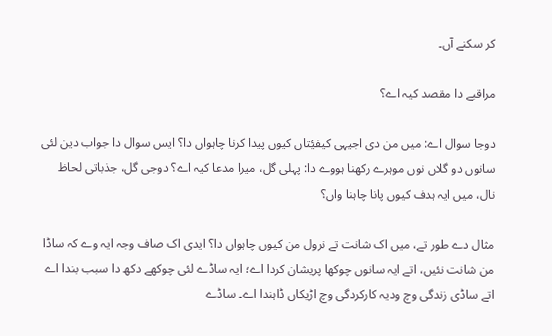کر سکنے آں۔

مراقبے دا مقصد کیہ اے؟

دوجا سوال اے: میں من دی اجیہی کیفیٔتاں کیوں پیدا کرنا چاہواں دا؟ ایس سوال دا جواب دین لئی سانوں دو گلاں نوں موہرے رکھنا ہووے دا: پہلی گل، میرا مدعا کیہ اے؟ دوجی گل، جذباتی لحاظ نال، میں ایہ ہدف کیوں پانا چاہنا واں؟

مثال دے طور تے، میں اک شانت تے نرول من کیوں چاہواں دا؟ ایدی اک صاف وجہ ایہ وے کہ ساڈا من شانت نئیں، اتے ایہ سانوں چوکھا پریشان کردا اے؛ ایہ ساڈے لئی چوکھے دکھ دا سبب بندا اے اتے ساڈی زندگی وچ ودیہ کارکردگی وچ اڑیکاں ڈاہندا اے۔ ساڈے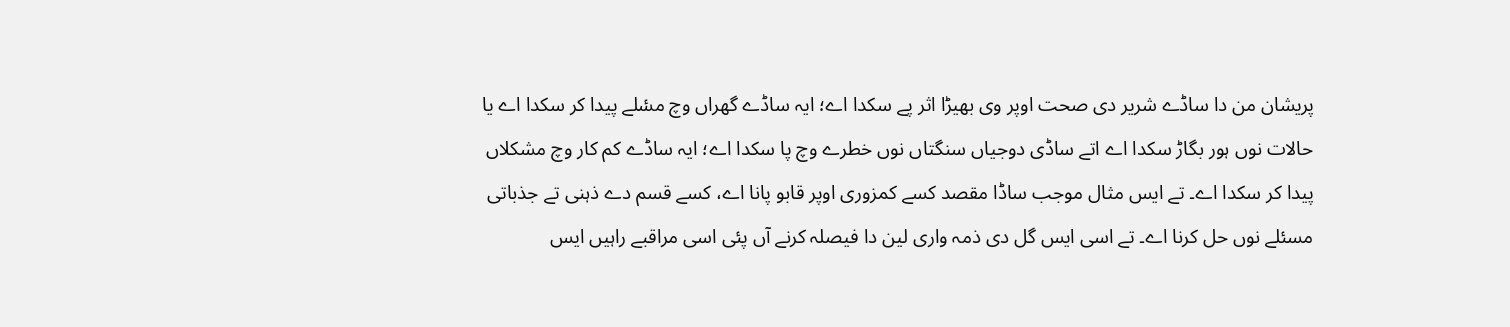پریشان من دا ساڈے شریر دی صحت اوپر وی بھیڑا اثر پے سکدا اے؛ ایہ ساڈے گھراں وچ مسٔلے پیدا کر سکدا اے یا حالات نوں ہور بگاڑ سکدا اے اتے ساڈی دوجیاں سنگتاں نوں خطرے وچ پا سکدا اے؛ ایہ ساڈے کم کار وچ مشکلاں پیدا کر سکدا اے۔ تے ایس مثال موجب ساڈا مقصد کسے کمزوری اوپر قابو پانا اے، کسے قسم دے ذہنی تے جذباتی مسئلے نوں حل کرنا اے۔ تے اسی ایس گل دی ذمہ واری لین دا فیصلہ کرنے آں پئی اسی مراقبے راہیں ایس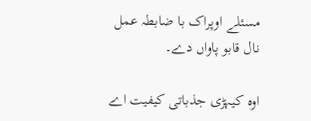مسئلے اوپراک با ضابطہ عمل نال قابو پاواں دے۔

اوہ کیہڑی جذباتی کیفیت اے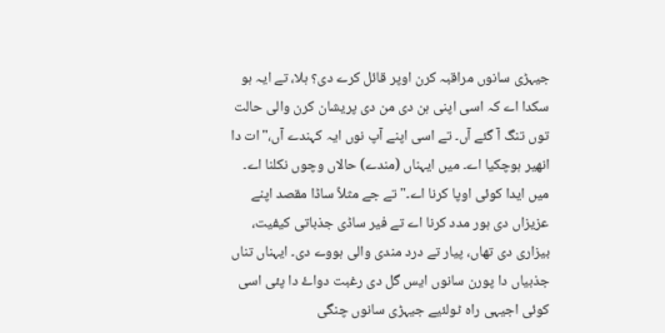جیہڑی سانوں مراقبہ کرن اوپر قائل کرے دی؟ ہلا، تے ایہ ہو سکدا اے کہ اسی اپنی ہن دی من دی پریشان کرن والی حالت توں تنگ آ گئے آں۔ تے اسی اپنے آپ نوں ایہ کہندے آں،"ات دا انھیر ہوچکیا اے۔ میں ایہناں (مندے) حالاں وچوں نکلنا اے۔ میں ایدا کوئی اوپا کرنا اے۔" تے جے مثلاً ساڈا مقصد اپنے عزیزاں دی ہور مدد کرنا اے تے فیر ساڈی جذباتی کیفیت، بیزاری دی تھاں، پیار تے درد مندی والی ہووے دی۔ ایہناں تناں جذبیاں دا پورن سانوں ایس گل دی رغبت دواۓ دا پئی اسی کوئی اجیہی راہ ٹولئیے جیہڑی سانوں چنگی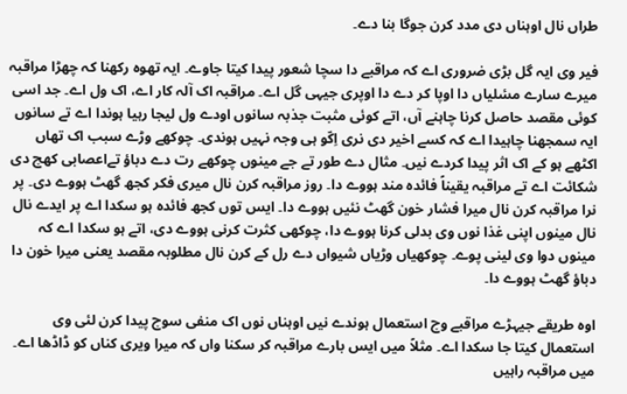طراں نال اوہناں دی مدد کرن جوگا بنا دے۔

فیر وی ایہ گل بڑی ضروری اے کہ مراقبے دا سچا شعور پیدا کیتا جاوے۔ ایہ تھوہ رکھنا کہ چھڑا مراقبہ میرے سارے مسٔلیاں دا اوپا کر دے دا اوپری جیہی گل اے۔ مراقبہ اک آلہ کار اے، اک ول اے۔ جد اسی کوئی مقصد حاصل کرنا چاہنے آں، اتے کوئی مثبت جذبہ سانوں اودے ول لیجا رہیا ہوندا اے تے سانوں ایہ سمجھنا چاہیدا اے کہ کسے اخیر دی نری اِکّو ہی وجہ نہیں ہوندی۔ چوکھے وڑے سبب اک تھاں اکٹھے ہو کے اک اثر پیدا کردے نیں۔ مثال دے طور تے جے مینوں چوکھے رت دے دباؤ تےاعصابی کھچ دی شکائت اے تے مراقبہ یقیناً فائدہ مند ہووے دا۔ روز مراقبہ کرن نال میری فکر کجھ گھٹ ہووے دی۔ پر نرا مراقبہ کرن نال میرا فشار خون گھٹ نئیں ہووے دا۔ ایس توں کجھ فائدہ ہو سکدا اے پر ایدے نال نال مینوں اپنی غذا نوں وی بدلی کرنا ہووے دا، چوکھی کثرت کرنی ہووے دی، اتے ہو سکدا اے کہ مینوں دوا وی لینی پوے۔ چوکھیاں وڑیاں شیواں دے رل کے کرن نال مطلوبہ مقصد یعنی میرا خون دا دباؤ گھٹ ہووے دا۔

اوہ طریقے جیہڑے مراقبے وچ استعمال ہوندے نیں اوہناں نوں اک منفی سوچ پیدا کرن لئی وی استعمال کیتا جا سکدا اے۔ مثلاً میں ایس بارے مراقبہ کر سکنا واں کہ میرا ویری کناں کو ڈاڈھا اے۔ میں مراقبہ راہیں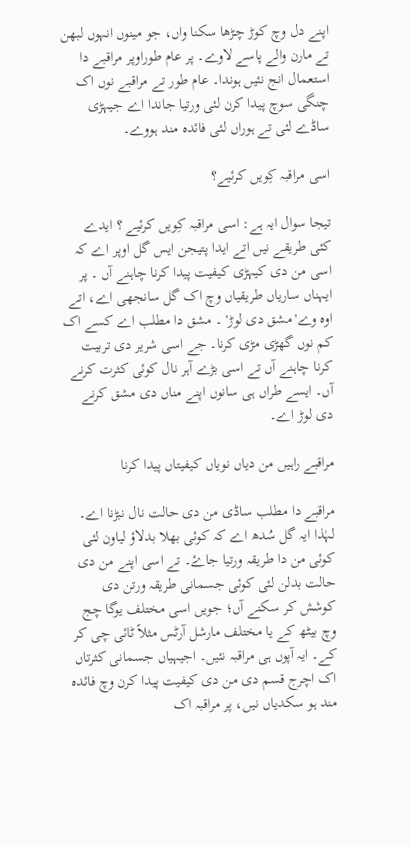اپنے دل وچ کوڑ چڑھا سکنا واں، جو مینوں انہوں لبھن تے مارن والے پاسے لاوے۔ پر عام طوراوپر مراقبے دا استعمال انج نئیں ہوندا۔ عام طور تے مراقبے نوں اک چنگی سوچ پیدا کرن لئی ورتیا جاندا اے جیہڑی ساڈے لئی تے ہوراں لئی فائدہ مند ہووے۔

اسی مراقبہ کِویں کرئیے؟

تیجا سوال ایہ ہے: اسی مراقبہ کِویں کرئیے ؟ ایدے کئی طریقے نیں اتے ایدا پتیجن ایس گل اوپر اے کہ اسی من دی کیہڑی کیفیت پیدا کرنا چاہنے آں ۔ پر ایہناں ساریاں طریقیاں وچ اک گل سانجھی اے، اتے اوہ وے'مشق دی لوڑ' ۔ مشق دا مطلب اے کسے اک کم نوں گھڑی مڑی کرنا۔ جے اسی شریر دی تربیت کرنا چاہنے آں تے اسی بڑے آہر نال کوئی کثرت کرنے آں۔ ایسے طراں ہی سانوں اپنے مناں دی مشق کرنے دی لوڑ اے۔

مراقبے راہیں من دیاں نویاں کیفیتاں پیدا کرنا

مراقبے دا مطلب ساڈی من دی حالت نال نبڑنا اے۔ لہٰذا ایہ گل سُدھ اے کہ کوئی بھلا بدلاؤ لیاون لئی کوئی من دا طریقہ ورتیا جاۓ۔ تے اسی اپنے من دی حالت بدلن لئی کوئی جسمانی طریقہ ورتن دی کوشش کر سکنے آں؛ جویں اسی مختلف یوگا چج وچ بیٹھ کے یا مختلف مارشل آرٹس مثلاً ٹائی چی کر کے۔ ایہ آپوں ہی مراقبہ نئیں۔ اجیہیاں جسمانی کثرتاں اک اچرج قسم دی من دی کیفیت پیدا کرن وچ فائدہ مند ہو سکدیاں نیں، پر مراقبہ اک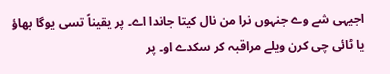اجیہی شے وے جنہوں نرا من نال کیتا جاندا اے۔ پر یقیناً تسی یوگا بھاؤ یا ٹائی چی کرن ویلے مراقبہ کر سکدے او۔ پر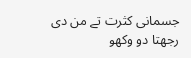جسمانی کثرت تے من دی رجھتا دو وکھو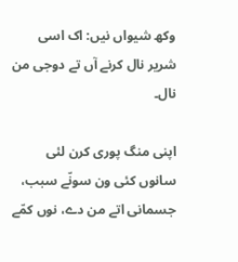وکھ شیواں نیں: اک اسی شریر نال کرنے آں تے دوجی من نال۔

اپنی منگ پوری کرن لئی سانوں کئی ون سونّے سبب، جسمانی اتے من دے، نوں کمّے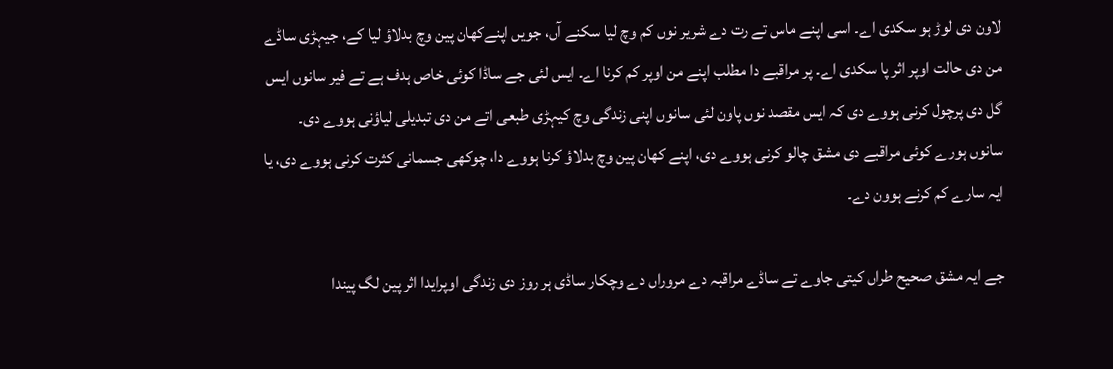لاون دی لوڑ ہو سکدی اے۔ اسی اپنے ماس تے رت دے شریر نوں کم وچ لیا سکنے آں، جویں اپنےکھان پین وچ بدلاؤ لیا کے، جیہڑی ساڈے من دی حالت اوپر اثر پا سکدی اے۔ پر مراقبے دا مطلب اپنے من اوپر کم کرنا اے۔ ایس لئی جے ساڈا کوئی خاص ہدف ہے تے فیر سانوں ایس گل دی پرچول کرنی ہووے دی کہ ایس مقصد نوں پاون لئی سانوں اپنی زندگی وچ کیہڑی طبعی اتے من دی تبدیلی لیاؤنی ہووے دی۔ سانوں ہورے کوئی مراقبے دی مشق چالو کرنی ہووے دی، اپنے کھان پین وچ بدلاؤ کرنا ہووے دا، چوکھی جسمانی کثرت کرنی ہووے دی، یا ایہ سارے کم کرنے ہوون دے۔

جے ایہ مشق صحیح طراں کیتی جاوے تے ساڈے مراقبہ دے مروراں دے وچکار ساڈی ہر روز دی زندگی اوپرایدا اثر پین لگ پیندا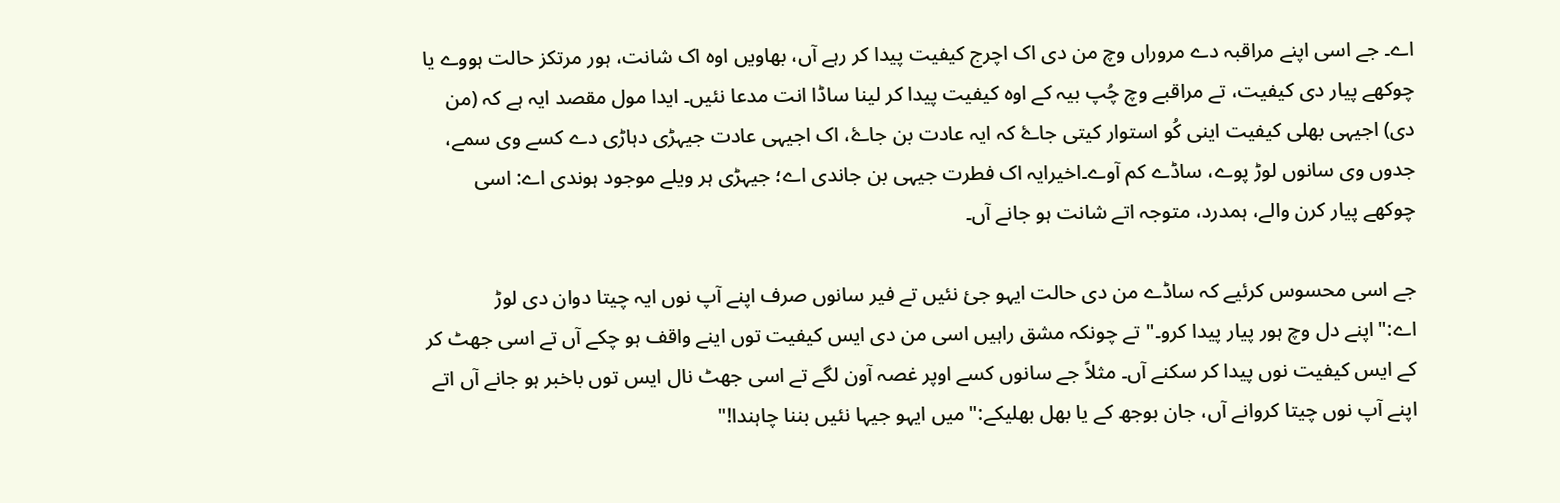اے۔ جے اسی اپنے مراقبہ دے مروراں وچ من دی اک اچرج کیفیت پیدا کر رہے آں، بھاویں اوہ اک شانت، ہور مرتکز حالت ہووے یا چوکھے پیار دی کیفیت، تے مراقبے وچ چُپ بیہ کے اوہ کیفیت پیدا کر لینا ساڈا انت مدعا نئیں۔ ایدا مول مقصد ایہ ہے کہ (من دی) اجیہی بھلی کیفیت اینی کُو استوار کیتی جاۓ کہ ایہ عادت بن جاۓ، اک اجیہی عادت جیہڑی دہاڑی دے کسے وی سمے، جدوں وی سانوں لوڑ پوے، ساڈے کم آوے۔اخیرایہ اک فطرت جیہی بن جاندی اے؛ جیہڑی ہر ویلے موجود ہوندی اے: اسی چوکھے پیار کرن والے، ہمدرد، متوجہ اتے شانت ہو جانے آں۔

جے اسی محسوس کرئیے کہ ساڈے من دی حالت ایہو جئ نئیں تے فیر سانوں صرف اپنے آپ نوں ایہ چیتا دوان دی لوڑ اے:"اپنے دل وچ ہور پیار پیدا کرو۔" تے چونکہ مشق راہیں اسی من دی ایس کیفیت توں اینے واقف ہو چکے آں تے اسی جھٹ کر کے ایس کیفیت نوں پیدا کر سکنے آں۔ مثلاً جے سانوں کسے اوپر غصہ آون لگے تے اسی جھٹ نال ایس توں باخبر ہو جانے آں اتے اپنے آپ نوں چیتا کروانے آں، جان بوجھ کے یا بھل بھلیکے:"میں ایہو جیہا نئیں بننا چاہندا!"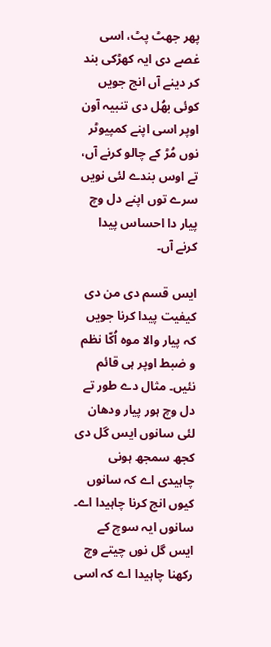پھر جھٹ پٹ، اسی غصے دی ایہ کھڑکی بند کر دینے آں انج جویں کوئی بھُل دی تنبیہ آون اوپر اسی اپنے کمپیوٹر نوں مُڑ کے چالو کرنے آں، تے اوس بندے لئی نویں سرے توں اپنے دل وچ پیار دا احساس پیدا کرنے آں۔

ایس قسم دی من دی کیفیت پیدا کرنا جویں کہ پیار والا موہ اُکّا نظم و ضبط اوپر ہی قائم نئیں۔ مثال دے طور تے دل وچ ہور پیار ودھان لئی سانوں ایس گل دی کجھ سمجھ ہونی چاہیدی اے کہ سانوں کیوں انج کرنا چاہیدا اے۔ سانوں ایہ سوچ کے ایس گل نوں چیتے وچ رکھنا چاہیدا اے کہ اسی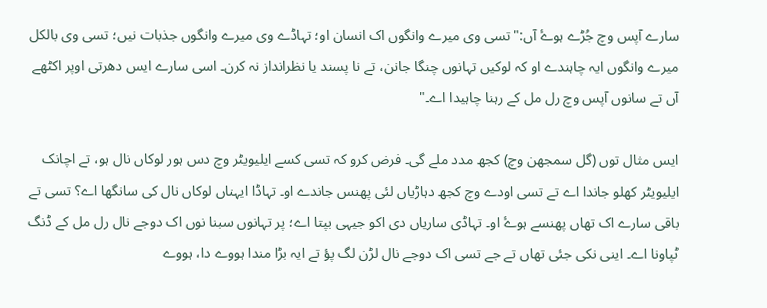سارے آپس وچ جُڑے ہوۓ آں:"تسی وی میرے وانگوں اک انسان او؛ تہاڈے وی میرے وانگوں جذبات نیں؛ تسی وی بالکل میرے وانگوں ایہ چاہندے او کہ لوکیں تہانوں چنگا جانن، تے نا پسند یا نظرانداز نہ کرن۔ اسی سارے ایس دھرتی اوپر اکٹھے آں تے سانوں آپس وچ رل مل کے رہنا چاہیدا اے۔"

ایس مثال توں (گل سمجھن وچ) کجھ مدد ملے گی۔ فرض کرو کہ تسی کسے ایلیویٹر وچ دس ہور لوکاں نال ہو، تے اچانک ایلیویٹر کھلو جاندا اے تے تسی اودے وچ کجھ دہاڑیاں لئی پھنس جاندے او۔ تہاڈا ایہناں لوکاں نال کی سانگھا اے؟ تسی تے باقی سارے اک تھاں پھنسے ہوۓ او۔ تہاڈی ساریاں دی اکو جیہی بپتا اے؛ پر تہانوں سبنا نوں اک دوجے نال رل مل کے ڈنگ ٹپاونا اے۔ اینی نکی جئی تھاں تے جے تسی اک دوجے نال لڑن لگ پؤ تے ایہ بڑا مندا ہووے دا، ہووے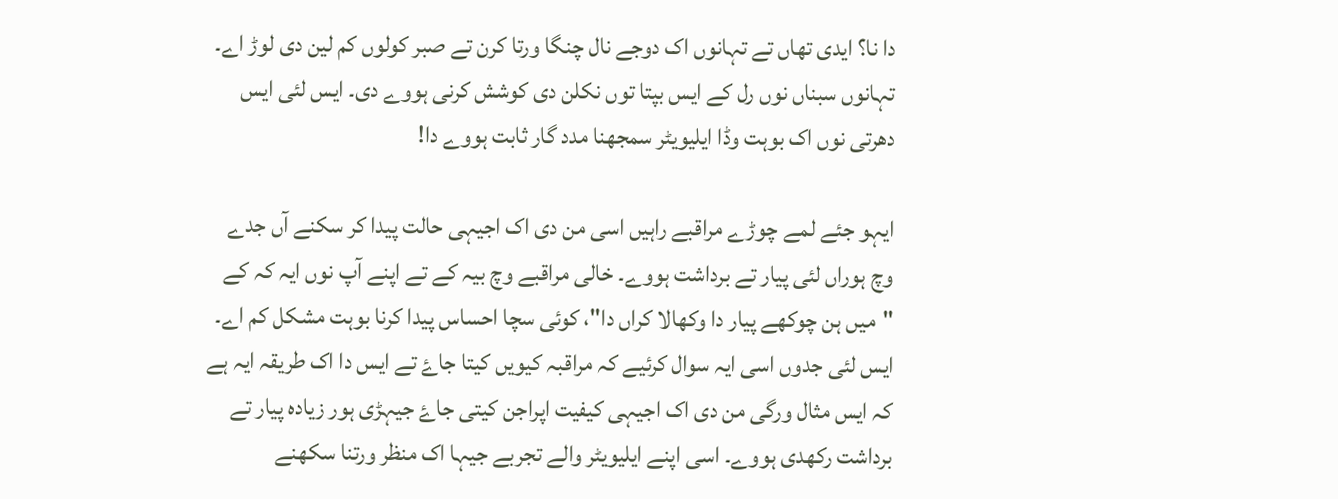دا نا؟ ایدی تھاں تے تہانوں اک دوجے نال چنگا ورتا کرن تے صبر کولوں کم لین دی لوڑ اے۔ تہانوں سبناں نوں رل کے ایس بپتا توں نکلن دی کوشش کرنی ہووے دی۔ ایس لئی ایس دھرتی نوں اک بوہت وڈا ایلیویٹر سمجھنا مدد گار ثابت ہووے دا!

ایہو جئے لمے چوڑے مراقبے راہیں اسی من دی اک اجیہی حالت پیدا کر سکنے آں جدے وچ ہوراں لئی پیار تے برداشت ہووے۔ خالی مراقبے وچ بیہ کے تے اپنے آپ نوں ایہ کہ کے "میں ہن چوکھے پیار دا وکھالا کراں دا"، کوئی سچا احساس پیدا کرنا بوہت مشکل کم اے۔ ایس لئی جدوں اسی ایہ سوال کرئیے کہ مراقبہ کیویں کیتا جاۓ تے ایس دا اک طریقہ ایہ ہے کہ ایس مثال ورگی من دی اک اجیہی کیفیت اپراجن کیتی جاۓ جیہڑی ہور زیادہ پیار تے برداشت رکھدی ہووے۔ اسی اپنے ایلیویٹر والے تجربے جیہا اک منظر ورتنا سکھنے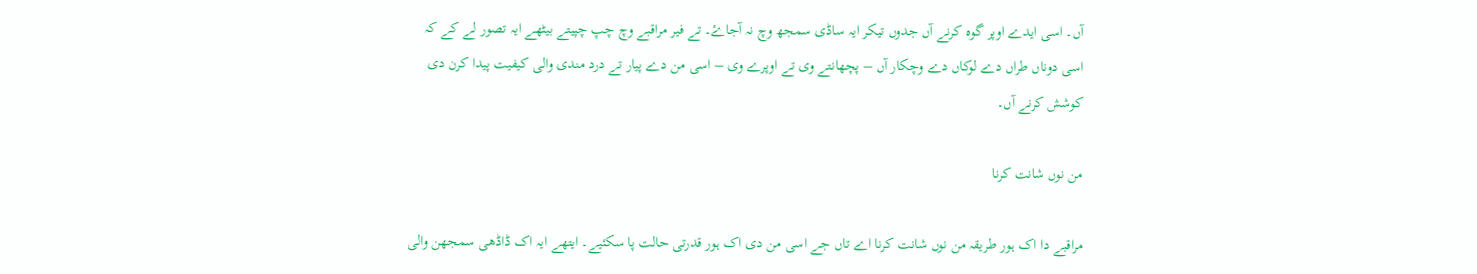آں۔ اسی ایدے اوپر گوہ کرنے آں جدوں تیکر ایہ ساڈی سمجھ وچ نہ آجاۓ۔ تے فیر مراقبے وچ چپ چپیتے بیٹھے ایہ تصور لے کے کہ اسی دوناں طراں دے لوکاں دے وچکار آں – پچھانتے وی تے اوپرے وی – اسی من دے پیار تے درد مندی والی کیفیت پیدا کرن دی کوشش کرنے آں۔

من نوں شانت کرنا

مراقبے دا اک ہور طریقہ من نوں شانت کرنا اے تاں جے اسی من دی اک ہور قدرتی حالت پا سکئیے۔ ایتھے ایہ اک ڈاڈھی سمجھن والی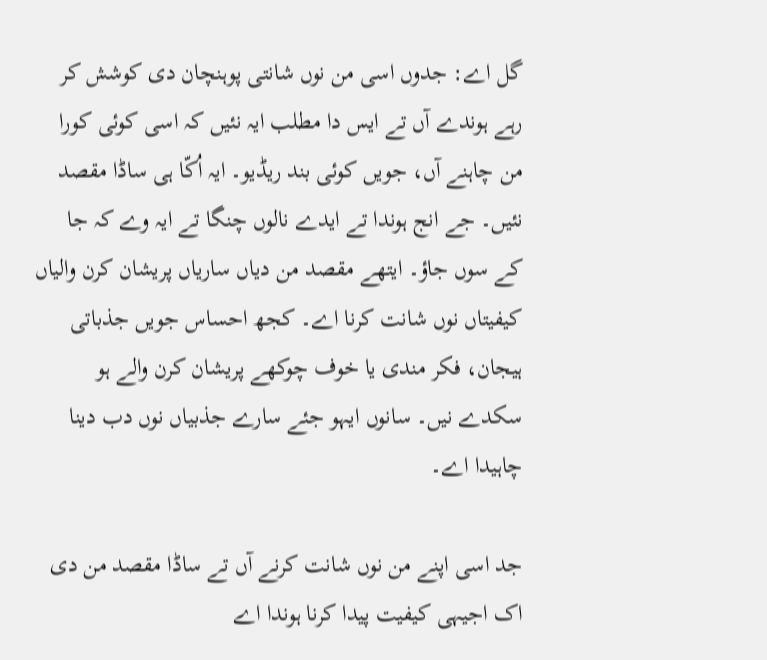گل اے: جدوں اسی من نوں شانتی پوہنچان دی کوشش کر رہے ہوندے آں تے ایس دا مطلب ایہ نئیں کہ اسی کوئی کورا من چاہنے آں، جویں کوئی بند ریڈیو۔ ایہ اُکّا ہی ساڈا مقصد نئیں۔ جے انج ہوندا تے ایدے نالوں چنگا تے ایہ وے کہ جا کے سوں جاؤ۔ ایتھے مقصد من دیاں ساریاں پریشان کرن والیاں کیفیتاں نوں شانت کرنا اے۔ کجھ احساس جویں جذباتی ہیجان، فکر مندی یا خوف چوکھے پریشان کرن والے ہو سکدے نیں۔ سانوں ایہو جئے سارے جذبیاں نوں دب دینا چاہیدا اے۔

جد اسی اپنے من نوں شانت کرنے آں تے ساڈا مقصد من دی اک اجیہی کیفیت پیدا کرنا ہوندا اے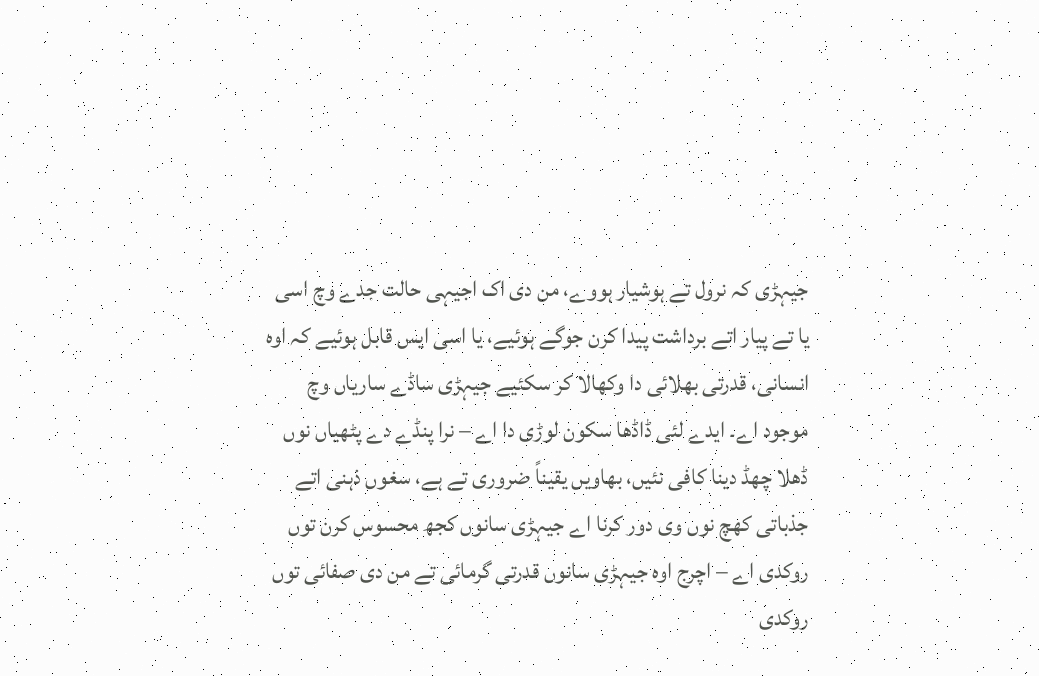جیہڑی کہ نرول تے ہوشیار ہووے، من دی اک اجیہی حالت جدے وچ اسی یا تے پیار اتے برداشت پیدا کرن جوگے ہوئیے، یا اسی ایس قابل ہوئیے کہ اوہ انسانی، قدرتی بھلائی دا وکھالا کر سکئیے جیہڑی ساڈے ساریاں وچ موجود اے۔ ایدے لئی ڈاڈھا سکون لوڑی دا اے – نرا پنڈے دے پٹھیاں نوں ڈھلا چھڈ دینا کافی نئیں، بھاویں یقیناً ضروری تے ہے، سغوں ذہنی اتے جذباتی کھچ نوں وی دور کرنا اے جیہڑی سانوں کجھ محسوس کرن توں روکدی اے – اچرج اوہ جیہڑی سانوں قدرتی گرمائی تے من دی صفائی توں روکدی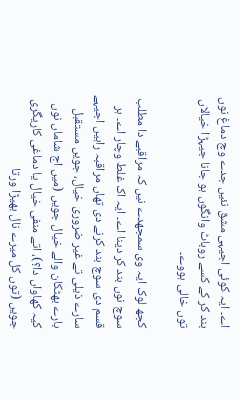اے۔ ایہ کوئی اجیہی مشق نئیں جدے وچ دماغ نوں بند کر کے کسے روباٹ وانگوں ہو جانا جیہڑا خیالاں توں خالی ہووے۔

کجھ لوک ایہ وی سمجھدے نیں کہ مراقبے دا مطلب سوچ نوں بند کر دینا اے۔ ایہ اک غلط وچار اے۔ ہر قسم دی سوچ بند کرنے دی تھاں مراقبہ راہیں اجیہے سارے ذیلی تے غیر ضروری خیال، جویں مستقبل بارے بھٹکان والے خیال جویں (میں اج شاماں نوں کیہ کھاواں دا؟)، اتے منفی خیال یا دماغی کاریگری جویں (توں کل میرے نال بھیڑا ورتا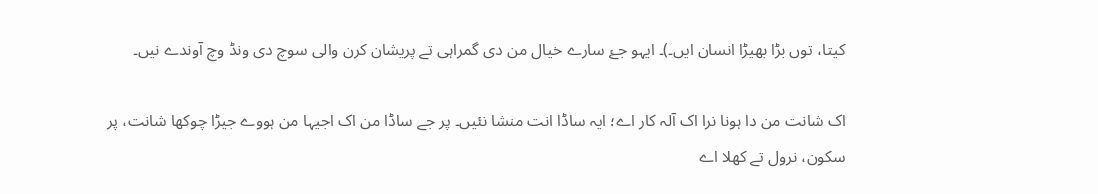کیتا، توں بڑا بھیڑا انسان ایں۔)۔ ایہو جۓ سارے خیال من دی گمراہی تے پریشان کرن والی سوچ دی ونڈ وچ آوندے نیں۔

اک شانت من دا ہونا نرا اک آلہ کار اے؛ ایہ ساڈا انت منشا نئیں۔ پر جے ساڈا من اک اجیہا من ہووے جیڑا چوکھا شانت، پر سکون، نرول تے کھلا اے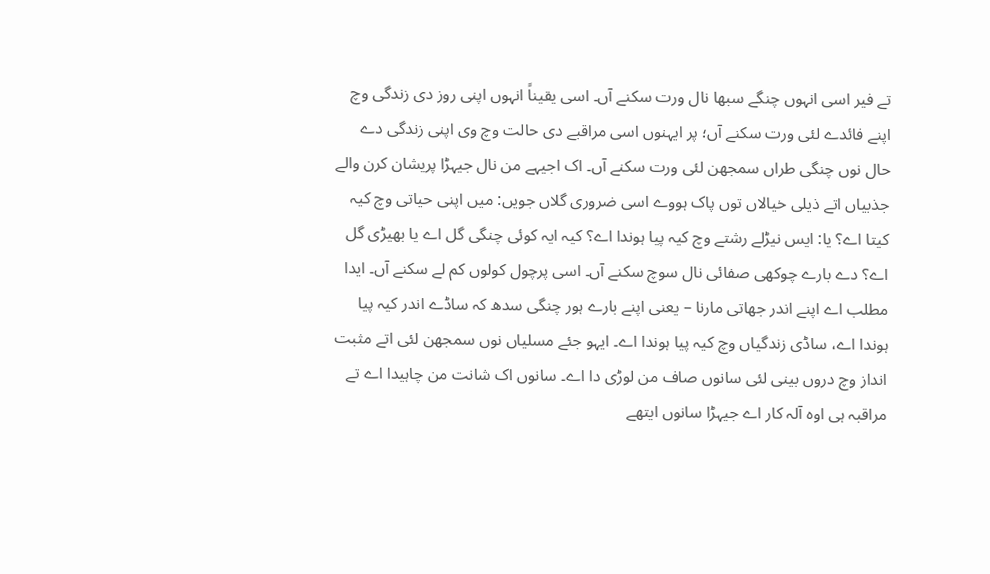تے فیر اسی انہوں چنگے سبھا نال ورت سکنے آں۔ اسی یقیناً انہوں اپنی روز دی زندگی وچ اپنے فائدے لئی ورت سکنے آں؛ پر ایہنوں اسی مراقبے دی حالت وچ وی اپنی زندگی دے حال نوں چنگی طراں سمجھن لئی ورت سکنے آں۔ اک اجیہے من نال جیہڑا پریشان کرن والے جذبیاں اتے ذیلی خیالاں توں پاک ہووے اسی ضروری گلاں جویں: میں اپنی حیاتی وچ کیہ کیتا اے؟ یا: ایس نیڑلے رشتے وچ کیہ پیا ہوندا اے؟ کیہ ایہ کوئی چنگی گل اے یا بھیڑی گل اے؟ دے بارے چوکھی صفائی نال سوچ سکنے آں۔ اسی پرچول کولوں کم لے سکنے آں۔ ایدا مطلب اے اپنے اندر جھاتی مارنا – یعنی اپنے بارے ہور چنگی سدھ کہ ساڈے اندر کیہ پیا ہوندا اے، ساڈی زندگیاں وچ کیہ پیا ہوندا اے۔ ایہو جئے مسلیاں نوں سمجھن لئی اتے مثبت انداز وچ دروں بینی لئی سانوں صاف من لوڑی دا اے۔ سانوں اک شانت من چاہیدا اے تے مراقبہ ہی اوہ آلہ کار اے جیہڑا سانوں ایتھے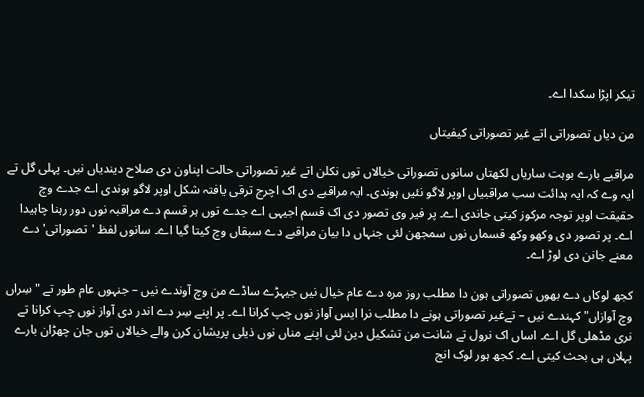تیکر اپڑا سکدا اے۔

من دیاں تصوراتی اتے غیر تصوراتی کیفیتاں

مراقبے بارے بوہت ساریاں لکھتاں سانوں تصوراتی خیالاں توں نکلن اتے غیر تصوراتی حالت اپناون دی صلاح دیندیاں نیں۔ پہلی گل تے ایہ وے کہ ایہ ہدائت سب مراقبیاں اوپر لاگو نئیں ہوندی۔ ایہ مراقبے دی اک اچرج ترقی یافتہ شکل اوپر لاگو ہوندی اے جدے وچ حقیقت اوپر توجہ مرکوز کیتی جاندی اے۔ پر فیر وی تصور دی اک قسم اجیہی اے جدے توں ہر قسم دے مراقبہ نوں دور رہنا چاہیدا اے۔ پر تصور دی وکھو وکھ قسماں نوں سمجھن لئی جنہاں دا بیان مراقبے دے سبقاں وچ کیتا گیا اے۔ سانوں لفظ 'تصوراتی' دے معنے جانن دی لوڑ اے۔

کجھ لوکاں دے بھوں تصوراتی ہون دا مطلب روز مرہ دے عام خیال نیں جیہڑے ساڈے من وچ آوندے نیں – جنہوں عام طور تے "سِراں وچ آوازاں" کہندے نیں – تےغیر تصوراتی ہونے دا مطلب نرا ایس آواز نوں چپ کرانا اے۔ پر اپنے سِر دے اندر دی آواز نوں چپ کرانا تے نری مڈھلی گل اے۔ اساں اک نرول تے شانت من تشکیل دین لئی اپنے مناں نوں ذیلی پریشان کرن والے خیالاں توں جان چھڑان بارے پہلاں ہی بحث کیتی اے۔ کجھ ہور لوک انج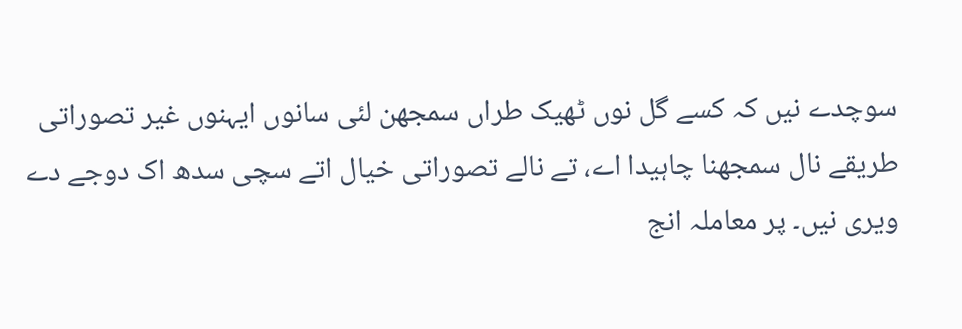سوچدے نیں کہ کسے گل نوں ٹھیک طراں سمجھن لئی سانوں ایہنوں غیر تصوراتی طریقے نال سمجھنا چاہیدا اے، تے نالے تصوراتی خیال اتے سچی سدھ اک دوجے دے ویری نیں۔ پر معاملہ انج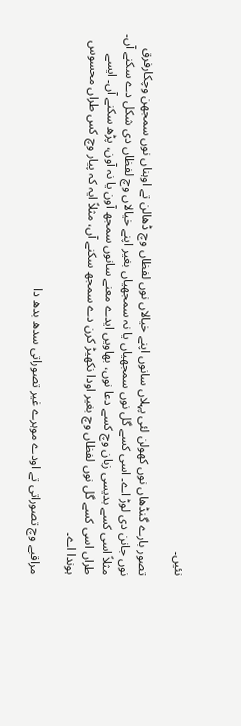نئیں۔

تصور بارے گنڈھاں نوں کھولن لئی پہلاں سانوں اپنے خیالاں نوں لفظاں وچ ڈھالن تے اوہناں نوں سمجھن وچکارفرق نوں جانن دی لوڑ اے۔ اسی کسے گل نوں سمجھیاں یا نہ سمجھیاں بغیر اپنے خیالاں وچ لفظاں دی شکل دے سکنے آں۔ مثلاً اسی کسے بدیسی زبان وچ کسے دعا نوں، بھاویں ایدے معنے سانوں سمجھ آون یا نہ آون، پڑھ سکنے آں۔ ایسے طراں اسی کسے گل نوں لفظاں وچ بغیر اودا نکھیڑ کرن دے سمجھ سکنے آں، مثلاً ایہ کہ پیار وچ کس طراں محسوس ہوندا اے۔

مراقبے وچ تصوراتی تے اودے موہرے غیر تصوراتی سدھ بدھ دا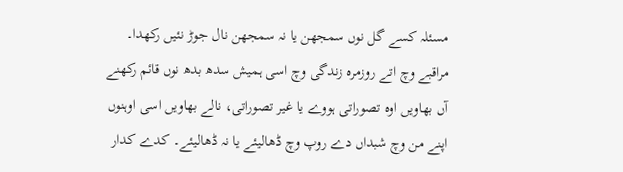مسئلہ کسے گل نوں سمجھن یا نہ سمجھن نال جوڑ نئیں رکھدا۔ مراقبے وچ اتے روزمرہ زندگی وچ اسی ہمیش سدھ بدھ نوں قائم رکھنے آں بھاویں اوہ تصوراتی ہووے یا غیر تصوراتی، نالے بھاویں اسی اوہنوں اپنے من وچ شبداں دے روپ وچ ڈھالیئے یا نہ ڈھالیئے۔ کدے کدار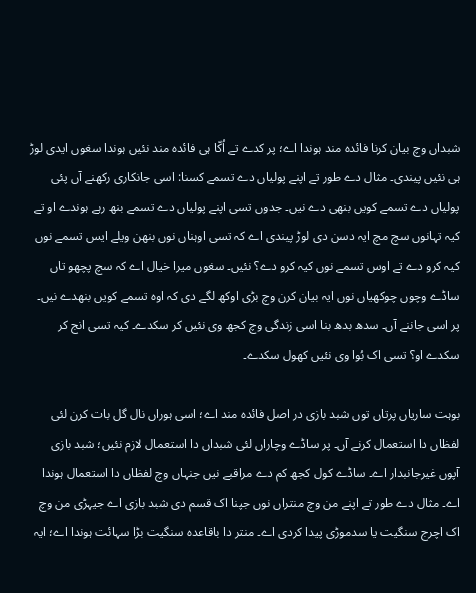شبداں وچ بیان کرنا فائدہ مند ہوندا اے؛ پر کدے تے اُکّا ہی فائدہ مند نئیں ہوندا سغوں ایدی لوڑ ہی نئیں پیندی۔ مثال دے طور تے اپنے پولیاں دے تسمے کسنا: اسی جانکاری رکھنے آں پئی پولیاں دے تسمے کویں بنھی دے نیں۔ جدوں تسی اپنے پولیاں دے تسمے بنھ رہے ہوندے او تے کیہ تہانوں سچ مچ ایہ دسن دی لوڑ پیندی اے کہ تسی اوہناں نوں بنھن ویلے ایس تسمے نوں کیہ کرو دے تے اوس تسمے نوں کیہ کرو دے؟ نئیں۔ سغوں میرا خیال اے کہ سچ پچھو تاں ساڈے وچوں چوکھیاں نوں ایہ بیان کرن وچ بڑی اوکھ لگے دی کہ اوہ تسمے کویں بنھدے نیں۔ پر اسی جاننے آں۔ سدھ بدھ بنا اسی زندگی وچ کجھ وی نئیں کر سکدے۔ کیہ تسی انج کر سکدے او؟ تسی اک بُوا وی نئیں کھول سکدے۔

بوہت ساریاں پرتاں توں شبد بازی در اصل فائدہ مند اے؛ اسی ہوراں نال گل بات کرن لئی لفظاں دا استعمال کرنے آں۔ پر ساڈے وچاراں لئی شبداں دا استعمال لازم نئیں؛ شبد بازی آپوں غیرجانبدار اے۔ ساڈے کول کجھ کم دے مراقبے نیں جنہاں وچ لفظاں دا استعمال ہوندا اے۔ مثال دے طور تے اپنے من وچ منتراں نوں جپنا اک قسم دی شبد بازی اے جیہڑی من وچ اک اچرج سنگیت یا سدموڑی پیدا کردی اے۔ منتر دا باقاعدہ سنگیت بڑا سہائت ہوندا اے؛ ایہ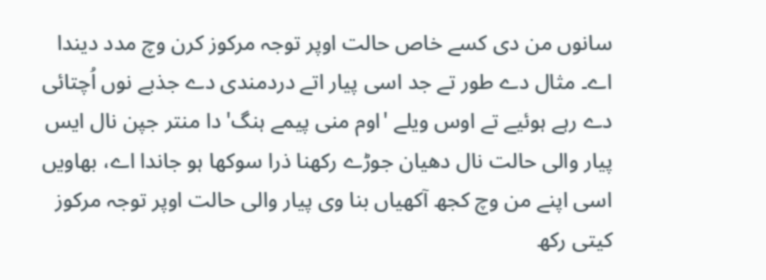سانوں من دی کسے خاص حالت اوپر توجہ مرکوز کرن وچ مدد دیندا اے۔ مثال دے طور تے جد اسی پیار اتے دردمندی دے جذبے نوں اُچتائی دے رہے ہوئیے تے اوس ویلے 'اوم منی پیمے ہنگ' دا منتر جپن نال ایس پیار والی حالت نال دھیان جوڑے رکھنا ذرا سوکھا ہو جاندا اے، بھاویں اسی اپنے من وچ کجھ آکھیاں بنا وی پیار والی حالت اوپر توجہ مرکوز کیتی رکھ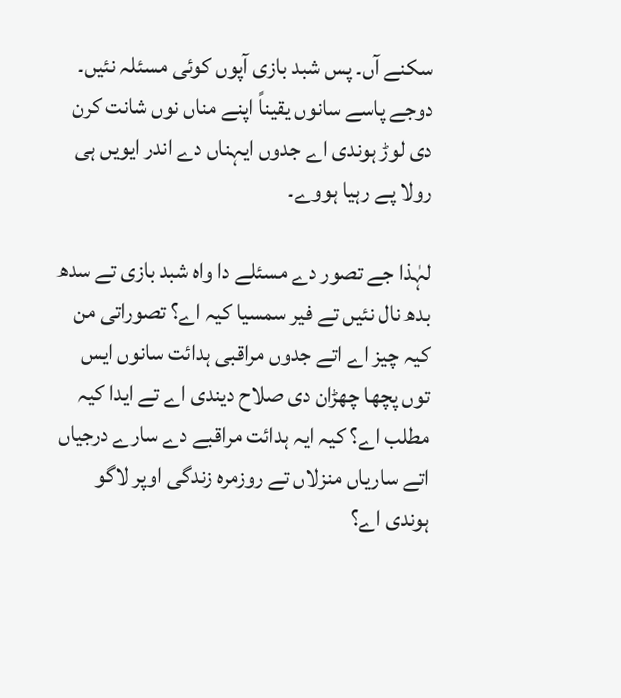سکنے آں۔ پس شبد بازی آپوں کوئی مسئلہ نئیں۔ دوجے پاسے سانوں یقیناً اپنے مناں نوں شانت کرن دی لوڑ ہوندی اے جدوں ایہناں دے اندر ایویں ہی رولا پے رہیا ہووے۔

لہٰذا جے تصور دے مسئلے دا واہ شبد بازی تے سدھ بدھ نال نئیں تے فیر سمسیا کیہ اے؟ تصوراتی من کیہ چیز اے اتے جدوں مراقبی ہدائت سانوں ایس توں پچھا چھڑان دی صلاح دیندی اے تے ایدا کیہ مطلب اے؟ کیہ ایہ ہدائت مراقبے دے سارے درجیاں اتے ساریاں منزلاں تے روزمرہ زندگی اوپر لاگو ہوندی اے؟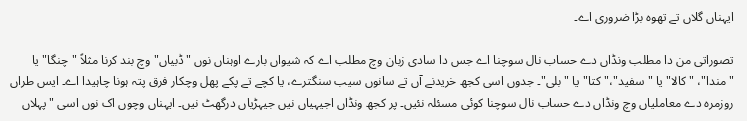ایہناں گلاں تے تھوہ بڑا ضروری اے۔

تصوراتی من دا مطلب ونڈاں دے حساب نال سوچنا اے جس دا سادی زبان وچ مطلب اے کہ شیواں بارے اوہناں نوں "ڈبیاں" وچ بند کرنا مثلاً "چنگا" یا "مندا"، "کالا" یا "سفید"،"کتا" یا "بلی"۔ جدوں اسی کجھ خریدنے آں تے سانوں سیب سنگترے، یا کچے تے پکے پھل وچکار فرق پتہ ہونا چاہیدا اے۔ ایس طراں روزمرہ دے معاملیاں وچ ونڈاں دے حساب نال سوچنا کوئی مسئلہ نئیں۔ پر کجھ ونڈاں اجیہیاں نیں جیہڑیاں درگھٹ نیں۔ ایہناں وچوں اک نوں اسی "پہلاں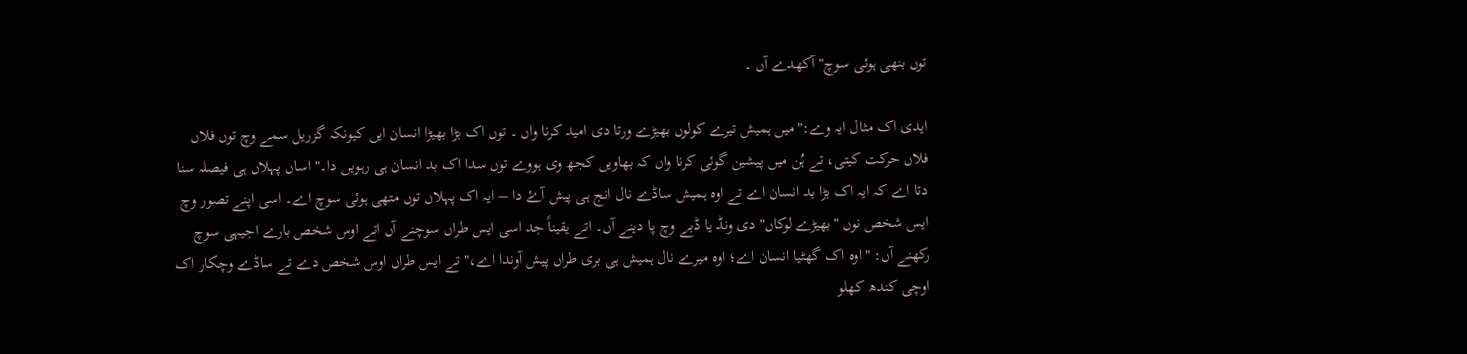توں بنھی ہوئی سوچ" آکھدے آں ۔

ایدی اک مثال ایہ وے:"میں ہمیش تیرے کولوں بھیڑے ورتا دی امید کرنا واں ۔ توں اک بڑا بھیڑا انسان ایں کیونکہ گزریل سمے وچ توں فلاں فلاں حرکت کیتی، تے ہُن میں پیشین گوئی کرنا واں کہ بھاویں کجھ وی ہووے توں سدا اک بد انسان ہی رہویں دا۔" اساں پہلاں ہی فیصلہ سنا دتا اے کہ ایہ اک بڑا بد انسان اے تے اوہ ہمیش ساڈے نال انج ہی پیش آۓ دا – ایہ اک پہلاں توں متھی ہوئی سوچ اے۔ اسی اپنے تصور وچ ایس شخص نوں "بھیڑے لوکاں" دی ونڈ یا ڈبے وچ پا دینے آں۔ اتے یقیناً جد اسی ایس طراں سوچنے آں اتے اوس شخص بارے اجیہی سوچ رکھنے آں: "اوہ اک گھٹیا انسان اے؛ اوہ میرے نال ہمیش ہی بری طراں پیش آوندا اے،" تے ایس طراں اوس شخص دے تے ساڈے وچکار اک اوچی کندھ کھلو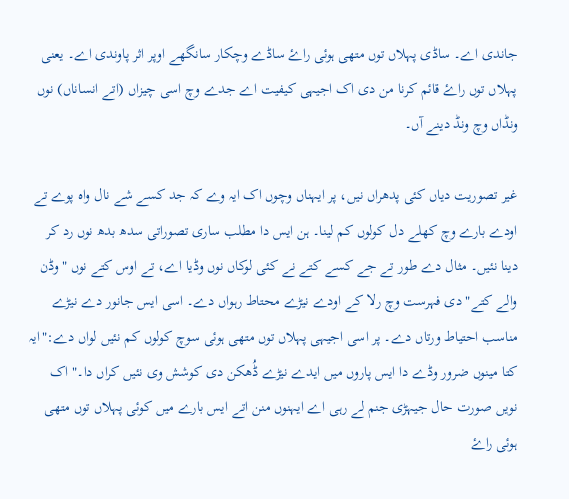جاندی اے۔ ساڈی پہلاں توں متھی ہوئی راۓ ساڈے وچکار سانگھے اوپر اثر پاوندی اے۔ یعنی پہلاں توں راۓ قائم کرنا من دی اک اجیہی کیفیت اے جدے وچ اسی چیزاں (اتے انساناں) نوں ونڈاں وچ ونڈ دینے آں۔

غیر تصوریت دیاں کئی پدھراں نیں، پر ایہناں وچوں اک ایہ وے کہ جد کسے شے نال واہ پوے تے اودے بارے وچ کھلے دل کولوں کم لینا۔ ہن ایس دا مطلب ساری تصوراتی سدھ بدھ نوں رد کر دینا نئیں۔ مثال دے طور تے جے کسے کتے نے کئی لوکاں نوں وڈیا اے، تے اوس کتے نوں "وڈن والے کتے" دی فہرست وچ رلا کے اودے نیڑے محتاط رہواں دے۔ اسی ایس جانور دے نیڑے مناسب احتیاط ورتاں دے۔ پر اسی اجیہی پہلاں توں متھی ہوئی سوچ کولوں کم نئیں لواں دے:"ایہ کتا مینوں ضرور وڈے دا ایس پاروں میں ایدے نیڑے ڈُھکن دی کوشش وی نئیں کراں دا۔" اک نویں صورت حال جیہڑی جنم لے رہی اے ایہنوں منن اتے ایس بارے میں کوئی پہلاں توں متھی ہوئی راۓ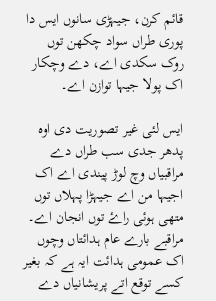قائم کرن، جیہڑی سانوں ایس دا پوری طراں سواد چکھن توں روک سکدی اے، دے وچکار اک پولا جیہا توازن اے۔

ایس لئی غیر تصوریت دی اوہ پدھر جدی سب طراں دے مراقبیاں وچ لوڑ پیندی اے اک اجیہا من اے جیہڑا پہلاں توں متھی ہوئی راۓ توں انجان اے۔ مراقبے بارے عام ہدائتاں وچوں اک عمومی ہدائت ایہ ہے کہ بغیر کسے توقع اتے پریشانیاں دے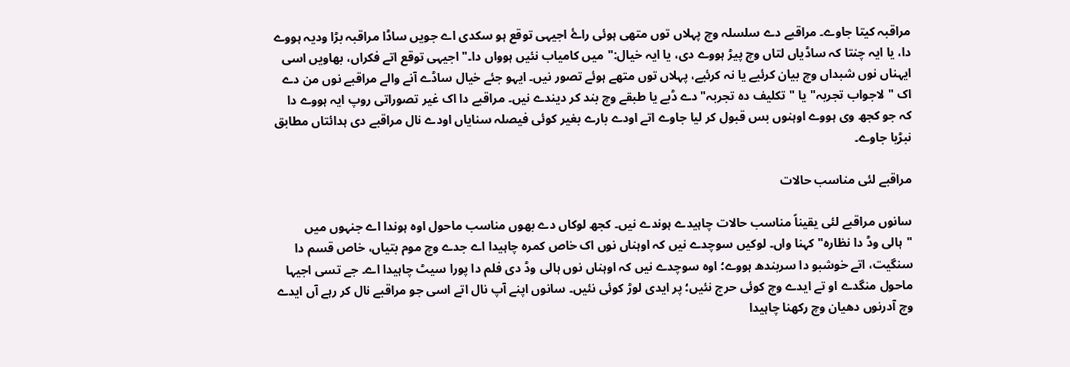مراقبہ کیتا جاوے۔ مراقبے دے سلسلہ وچ پہلاں توں متھی ہوئی راۓ اجیہی توقع ہو سکدی اے جویں ساڈا مراقبہ بڑا ودیہ ہووے دا، یا ایہ چنتا کہ ساڈیاں لتاں وچ پیڑ ہووے دی، یا ایہ خیال:"میں کامیاب نئیں ہوواں دا۔" اجیہی توقع اتے فکراں، بھاویں اسی ایہناں نوں شبداں وچ بیان کرئیے یا نہ کرئیے، پہلاں توں متھے ہوئے تصور نیں۔ ایہو جئے خیال ساڈے آنے والے مراقبے نوں من دے اک "لاجواب تجربہ" یا "تکلیف دہ تجربہ"دے ڈبے یا طبقے وچ بند کر دیندے نیں۔ مراقبے دا اک غیر تصوراتی روپ ایہ ہووے دا کہ جو کجھ وی ہووے اوہنوں بس قبول کر لیا جاوے اتے اودے بارے بغیر کوئی فیصلہ سنایاں اودے نال مراقبے دی ہدائتاں مطابق نبڑیا جاوے۔

مراقبے لئی مناسب حالات

سانوں مراقبے لئی یقیناً مناسب حالات چاہیدے ہوندے نیں۔ کجھ لوکاں دے بھوں مناسب ماحول اوہ ہوندا اے جنہوں میں "ہالی وڈ دا نظارہ" کہنا واں۔ لوکیں سوچدے نیں کہ اوہناں نوں اک خاص کمرہ چاہیدا اے جدے وچ موم بتیاں، خاص قسم دا سنگیت، اتے خوشبو دا سربندھ ہووے؛ اوہ سوچدے نیں کہ اوہناں نوں ہالی وڈ دی فلم دا پورا سیٹ چاہیدا اے۔ جے تسی اجیہا ماحول منگدے او تے ایدے وچ کوئی حرج نئیں؛ پر ایدی لوڑ کوئی نئیں۔ سانوں اپنے آپ نال اتے اسی جو مراقبے نال کر رہے آں ایدے وچ آدرنوں دھیان وچ رکھنا چاہیدا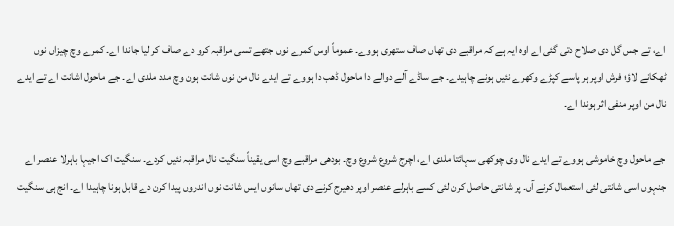اے، تے جس گل دی صلاح دتی گئی اے اوہ ایہ ہے کہ مراقبے دی تھاں صاف ستھری ہووے۔ عموماً اوس کمرے نوں جتھے تسی مراقبہ کرو دے صاف کر لیا جاندا اے۔ کمرے وچ چیزاں نوں ٹھکانے لاؤ؛ فرش اوپر ہر پاسے کپڑے وکھرے نئیں ہونے چاہیدے۔ جے ساڈے آلے دوالے دا ماحول ڈھب دا ہووے تے ایدے نال من نوں شانت ہون وچ مدد ملدی اے۔ جے ماحول اشانت اے تے ایدے نال من اوپر منفی اثر ہوندا اے۔

جے ماحول وچ خاموشی ہووے تے ایدے نال وی چوکھی سہائتا ملدی اے، اچرج شروع شروع وچ۔ بودھی مراقبے وچ اسی یقیناً سنگیت نال مراقبہ نئیں کردے۔ سنگیت اک اجیہا باہرلا عنصر اے جنہوں اسی شانتی لئی استعمال کرنے آں۔ پر شانتی حاصل کرن لئی کسے باہرلے عنصر اوپر دھیرج کرنے دی تھاں سانوں ایس شانت نوں اندروں پیدا کرن دے قابل ہونا چاہیدا اے۔ انج ہی سنگیت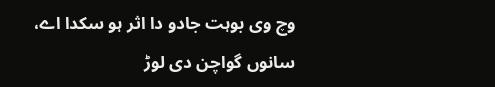وچ وی بوہت جادو دا اثر ہو سکدا اے، سانوں گواچن دی لوڑ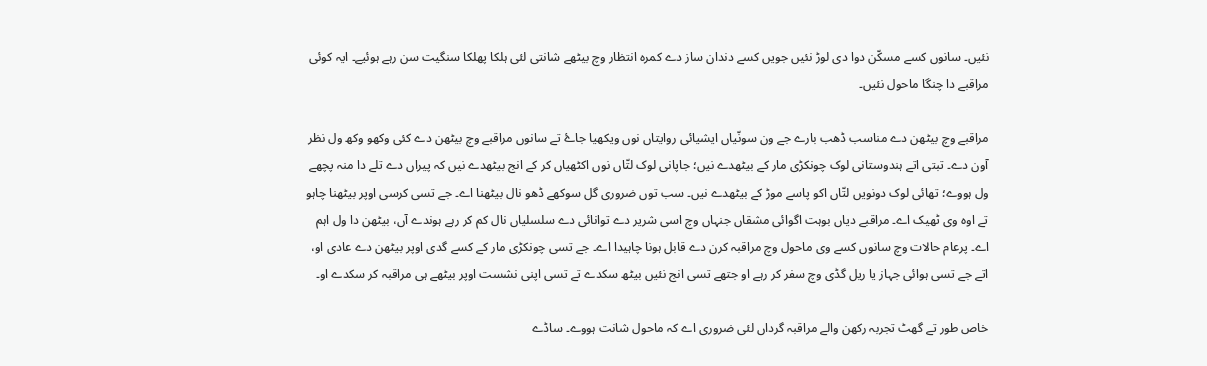نئیں۔ سانوں کسے مسکّن دوا دی لوڑ نئیں جویں کسے دندان ساز دے کمرہ انتظار وچ بیٹھے شانتی لئی ہلکا پھلکا سنگیت سن رہے ہوئیے۔ ایہ کوئی مراقبے دا چنگا ماحول نئیں۔

مراقبے وچ بیٹھن دے مناسب ڈھب بارے جے ون سونّیاں ایشیائی روایتاں نوں ویکھیا جاۓ تے سانوں مراقبے وچ بیٹھن دے کئی وکھو وکھ ول نظر آون دے۔ تبتی اتے ہندوستانی لوک چونکڑی مار کے بیٹھدے نیں؛ جاپانی لوک لتّاں نوں اکٹھیاں کر کے انج بیٹھدے نیں کہ پیراں دے تلے دا منہ پچھے ول ہووے؛ تھائی لوک دونویں لتّاں اکو پاسے موڑ کے بیٹھدے نیں۔ سب توں ضروری گل سوکھے ڈھو نال بیٹھنا اے۔ جے تسی کرسی اوپر بیٹھنا چاہو تے اوہ وی ٹھیک اے۔ مراقبے دیاں بوہت اگوائی مشقاں جنہاں وچ اسی شریر دے توانائی دے سلسلیاں نال کم کر رہے ہوندے آں، بیٹھن دا ول اہم اے۔ پرعام حالات وچ سانوں کسے وی ماحول وچ مراقبہ کرن دے قابل ہونا چاہیدا اے۔ جے تسی چونکڑی مار کے کسے گدی اوپر بیٹھن دے عادی او، اتے جے تسی ہوائی جہاز یا ریل گڈی وچ سفر کر رہے او جتھے تسی انج نئیں بیٹھ سکدے تے تسی اپنی نشست اوپر بیٹھے ہی مراقبہ کر سکدے او۔

خاص طور تے گھٹ تجربہ رکھن والے مراقبہ گرداں لئی ضروری اے کہ ماحول شانت ہووے۔ ساڈے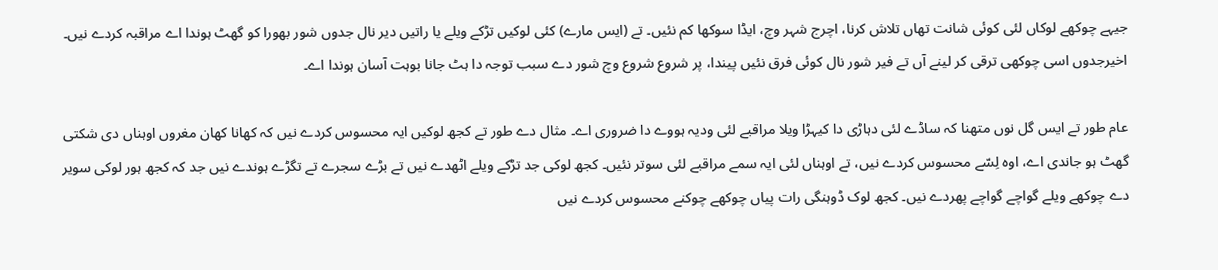جیہے چوکھے لوکاں لئی کوئی شانت تھاں تلاش کرنا، اچرج شہر وچ، ایڈا سوکھا کم نئیں۔ تے (ایس مارے) کئی لوکیں تڑکے ویلے یا راتیں دیر نال جدوں شور بھورا کو گھٹ ہوندا اے مراقبہ کردے نیں۔ اخیرجدوں اسی چوکھی ترقی کر لینے آں تے فیر شور نال کوئی فرق نئیں پیندا، پر شروع شروع وچ شور دے سبب توجہ دا ہٹ جانا بوہت آسان ہوندا اے۔

عام طور تے ایس گل نوں متھنا کہ ساڈے لئی دہاڑی دا کیہڑا ویلا مراقبے لئی ودیہ ہووے دا ضروری اے۔ مثال دے طور تے کجھ لوکیں ایہ محسوس کردے نیں کہ کھانا کھان مغروں اوہناں دی شکتی گھٹ ہو جاندی اے، اوہ لِسّے محسوس کردے نیں، تے اوہناں لئی ایہ سمے مراقبے لئی سوتر نئیں۔ کجھ لوکی جد تڑکے ویلے اٹھدے نیں تے بڑے سجرے تے تگڑے ہوندے نیں جد کہ کجھ ہور لوکی سویر دے چوکھے ویلے گواچے گواچے پھردے نیں۔ کجھ لوک ڈوہنگی رات پیاں چوکھے چوکنے محسوس کردے نیں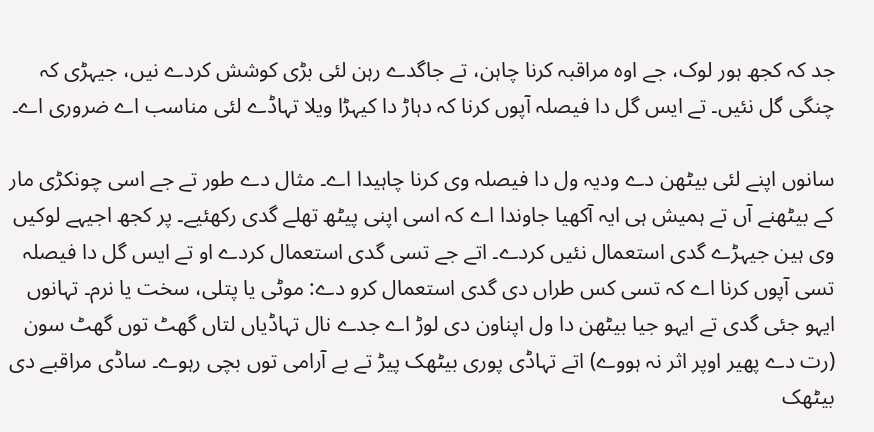جد کہ کجھ ہور لوک، جے اوہ مراقبہ کرنا چاہن، تے جاگدے رہن لئی بڑی کوشش کردے نیں، جیہڑی کہ چنگی گل نئیں۔ تے ایس گل دا فیصلہ آپوں کرنا کہ دہاڑ دا کیہڑا ویلا تہاڈے لئی مناسب اے ضروری اے۔

سانوں اپنے لئی بیٹھن دے ودیہ ول دا فیصلہ وی کرنا چاہیدا اے۔ مثال دے طور تے جے اسی چونکڑی مار کے بیٹھنے آں تے ہمیش ہی ایہ آکھیا جاوندا اے کہ اسی اپنی پیٹھ تھلے گدی رکھئیے۔ پر کجھ اجیہے لوکیں وی ہین جیہڑے گدی استعمال نئیں کردے۔ اتے جے تسی گدی استعمال کردے او تے ایس گل دا فیصلہ تسی آپوں کرنا اے کہ تسی کس طراں دی گدی استعمال کرو دے: موٹی یا پتلی، سخت یا نرم۔ تہانوں ایہو جئی گدی تے ایہو جیا بیٹھن دا ول اپناون دی لوڑ اے جدے نال تہاڈیاں لتاں گھٹ توں گھٹ سون (رت دے پھیر اوپر اثر نہ ہووے) اتے تہاڈی پوری بیٹھک پیڑ تے بے آرامی توں بچی رہوے۔ ساڈی مراقبے دی بیٹھک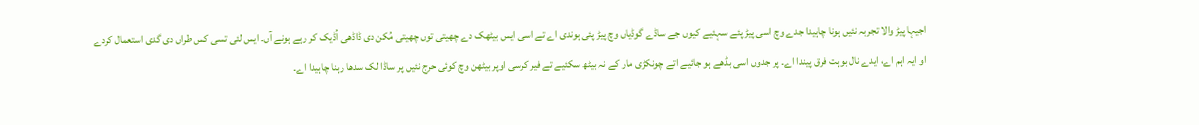اجیہا پیڑ والا تجربہ نئیں ہونا چاہیدا جدے وچ اسی پیڑ پئے سہئیے کیوں جے ساڈے گوڈیاں وچ پیڑ پئی ہوندی اے تے اسی ایس بیٹھک دے چھیتی توں چھیتی مُکن دی ڈاڈھی اُڈیک کر رہے ہونے آں۔ ایس لئی تسی کس طراں دی گدی استعمال کردے او ایہ اہم اے، ایدے نال بوہت فرق پیندا اے۔ پر جدوں اسی بڈھے ہو جائیے اتے چونکڑی مار کے نہ بیٹھ سکئیے تے فیر کرسی اوپر بیٹھن وچ کوئی حرج نئیں پر ساڈا لک سدھا رہنا چاہیدا اے۔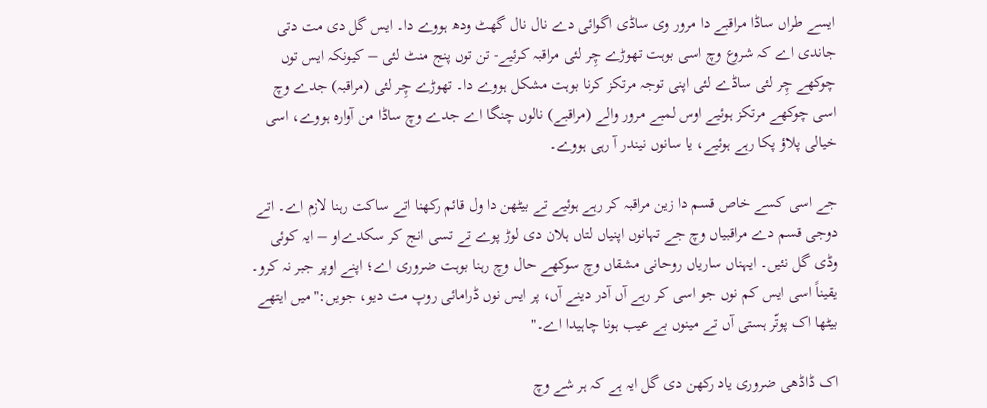ایسے طراں ساڈا مراقبے دا مرور وی ساڈی اگوائی دے نال نال گھٹ ودھ ہووے دا۔ ایس گل دی مت دتی جاندی اے کہ شروع وچ اسی بوہت تھوڑے چِر لئی مراقبہ کرئیے- تن توں پنج منٹ لئی – کیونکہ ایس توں چوکھے چِر لئی ساڈے لئی اپنی توجہ مرتکز کرنا بوہت مشکل ہووے دا۔ تھوڑے چِر لئی (مراقبہ) جدے وچ اسی چوکھے مرتکز ہوئیے اوس لمبے مرور والے (مراقبے) نالوں چنگا اے جدے وچ ساڈا من آوارہ ہووے، اسی خیالی پلاؤ پکا رہے ہوئیے، یا سانوں نیندر آ رہی ہووے۔

جے اسی کسے خاص قسم دا زین مراقبہ کر رہے ہوئیے تے بیٹھن دا ول قائم رکھنا اتے ساکت رہنا لازم اے۔ اتے دوجی قسم دے مراقبیاں وچ جے تہانوں اپنیاں لتاں ہلان دی لوڑ پوے تے تسی انج کر سکدےاو – ایہ کوئی وڈی گل نئیں۔ ایہناں ساریاں روحانی مشقاں وچ سوکھے حال وچ رہنا بوہت ضروری اے؛ اپنے اوپر جبر نہ کرو۔ یقیناً اسی ایس کم نوں جو اسی کر رہے آں آدر دینے آں، پر ایس نوں ڈرامائی روپ مت دیو، جویں:"میں ایتھے بیٹھا اک پوتّر ہستی آں تے مینوں بے عیب ہونا چاہیدا اے۔"

اک ڈاڈھی ضروری یاد رکھن دی گل ایہ ہے کہ ہر شے وچ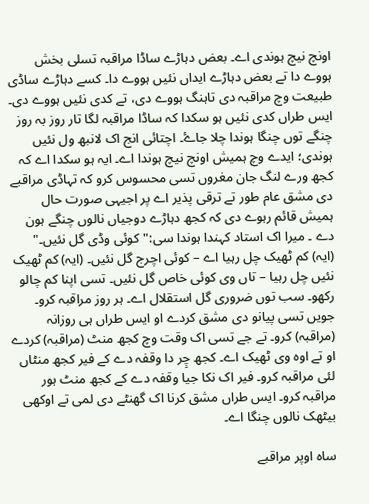اونچ نیچ ہوندی اے۔ بعض دہاڑے ساڈا مراقبہ تسلی بخش ہووے دا تے بعض دہاڑے ایداں نئیں ہووے دا۔ کسے دہاڑے ساڈی طبیعت وچ مراقبہ دی تاہنگ ہووے دی، تے کدی نئیں ہووے دی۔ ایس طراں کدی نئیں ہو سکدا کہ ساڈا مراقبہ لگا تار روز بہ روز چنگے توں چنگا ہوندا چلا جاۓ۔ اچتائی انج اک لانبھ ول نئیں ہوندی؛ ایدے وچ ہمیش اونچ نیچ ہوندا اے۔ ایہ ہو سکدا اے کہ کجھ ورے لنگ جان مغروں تسی محسوس کرو کہ تہاڈی مراقبے دی مشق عام طور تے ترقی پذیر اے پر اجیہی صورت حال ہمیش قائم رہوے دی کہ کجھ دہاڑے دوجیاں نالوں چنگے ہون دے ۔ میرا اک استاد کہندا ہوندا سی:"کوئی وڈی گل نئیں۔" (ایہ) کم ٹھیک چل رہیا اے – کوئی اچرج گل نئیں۔ (ایہ) کم ٹھیک نئیں چل رہیا – تاں وی کوئی خاص گل نئیں۔ تسی اپنا کم چالو رکھو۔ سب توں ضروری گل استقلال اے۔ ہر روز مراقبہ کرو۔ جویں تسی پیانو دی مشق کردے او ایس طراں ہی روزانہ (مراقبہ) کرو۔ تے جے تسی اک وقت وچ کجھ منٹ (مراقبہ) کردے او تے اوہ وی ٹھیک اے۔ کجھ چِر دا وقفہ دے کے فیر کجھ منٹاں لئی مراقبہ کرو۔ فیر اک نکا جیا وقفہ دے کے کجھ منٹ ہور مراقبہ کرو۔ ایس طراں مشق کرنا اک گھنٹے دی لمی تے اوکھی بیٹھک نالوں چنگا اے۔

ساہ اوپر مراقبے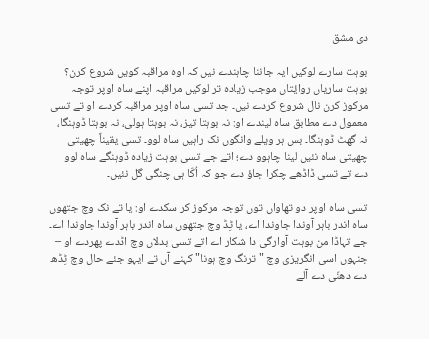دی مشق

بوہت سارے لوکیں ایہ جاننا چاہندے نیں کہ اوہ مراقبہ کویں شروع کرن؟ بوہت ساریاں روایٔتاں موجب زیادہ تر لوکیں مراقبہ اپنے ساہ اوپر توجہ مرکوز کرن نال شروع کردے نیں۔ جد تسی ساہ اوپر مراقبہ کردے او تے تسی معمول دے مطابق ساہ لیندے او: نہ بوہتا تیز، نہ بوہتا ہولی، نہ بوہتا ڈوہنگا، نہ گھٹ ڈوہنگا۔ بس ہر ویلے وانگوں نک راہیں ساہ لوو۔ تسی یقیناً چھیتی چھیتی ساہ نئیں لینا چاہوو دے؛ اتے جے تسی بوہت زیادہ ڈوہنگے ساہ لوو دے تے تسی ڈاڈھے چکرا جاؤ دے جو کہ اُکّا ہی چنگی گل نئیں۔

تسی ساہ اوپر دو تھاواں توں توجہ مرکوز کر سکدے او: یا تے نک وچ جتھوں ساہ اندر باہر آوندا جاوندا اے، یا ٹِڈ وچ جتھوں ساہ اندر باہر آوندا جاوندا اے۔ جے تہاڈا من بوہت آوارگی دا شکار اے اتے تسی بدلاں وچ اڈدے پھردے او – جنہوں اسی انگریزی وچ "ترنگ وچ ہونا" کہنے آں تے ایہو جئے حال وچ ٹِڈھ دے دھنّی دے آلے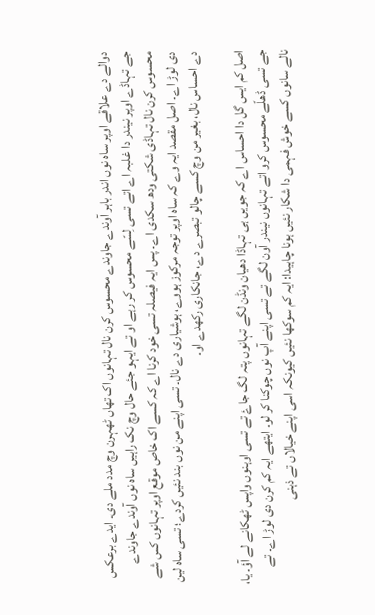دوالے دے علاقے اوپر ساہ نوں اندر باہر آوندے جاوندے محسوس کرن نال تہانوں اک تھاں ٹھہرن وچ مدد ملے دی۔ ایدے برعکس جے تہاڈے اوپر نیندر دا غلبہ اے اتے تسی لِسّے محسوس کر رہے او تے ایہو جئے حال وچ نک راہیں ساہ نوں آوندے جاوندے محسوس کرن نال تہاڈی شکتی ودھ سکدی اے۔ پس ایہ فیصلہ تسی خود کرنا اے کہ کسے اک خاص موقع اوپر تہانوں کس شے دی لوڑ اے۔ اصل مقصد ایہ وے کہ ساہ اوپر توجہ مرکوز ہووے، ہوشیاری دے نال۔ تسی اپنے من نوں بند نئیں کردے؛ تسی ساہ لین دے احساس نال، بغیر من وچ کسے چالو تبصرے دے، جانکاری رکھدے او۔

اصل کم ایس گل دا احساس اے کہ جویں ہی تہاڈا دھیان ونڈن لگے تہانوں پتہ لگ جاۓ تے تسی اوہنوں واپس ٹھکانے لے آؤ۔ یا، جے تسی ڈھلّے محسوس کرو اتے تہانوں نیندر آون لگے تے تسی اپنے آپ نوں چوکنا کر لو۔ ایتھے ایہ کم کرن دی لوڑ اے۔ تے نالے سانوں کسے خوش فہمی دا شکار نئیں ہونا چاہیدا: ایہ کم سوکھا نئیں کیونکہ اسی اپنے خیالاں تے ذہنی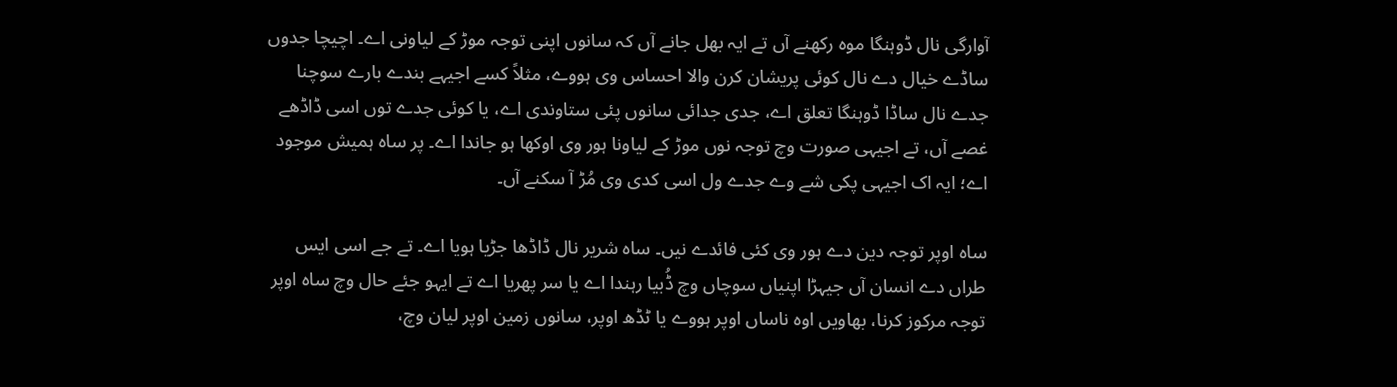آوارگی نال ڈوہنگا موہ رکھنے آں تے ایہ بھل جانے آں کہ سانوں اپنی توجہ موڑ کے لیاونی اے۔ اچیچا جدوں ساڈے خیال دے نال کوئی پریشان کرن والا احساس وی ہووے، مثلاً کسے اجیہے بندے بارے سوچنا جدے نال ساڈا ڈوہنگا تعلق اے، جدی جدائی سانوں پئی ستاوندی اے، یا کوئی جدے توں اسی ڈاڈھے غصے آں، تے اجیہی صورت وچ توجہ نوں موڑ کے لیاونا ہور وی اوکھا ہو جاندا اے۔ پر ساہ ہمیش موجود اے؛ ایہ اک اجیہی پکی شے وے جدے ول اسی کدی وی مُڑ آ سکنے آں۔

ساہ اوپر توجہ دین دے ہور وی کئی فائدے نیں۔ ساہ شریر نال ڈاڈھا جڑیا ہویا اے۔ تے جے اسی ایس طراں دے انسان آں جیہڑا اپنیاں سوچاں وچ ڈُبیا رہندا اے یا سر پھریا اے تے ایہو جئے حال وچ ساہ اوپر توجہ مرکوز کرنا، بھاویں اوہ ناساں اوپر ہووے یا ٹڈھ اوپر، سانوں زمین اوپر لیان وچ،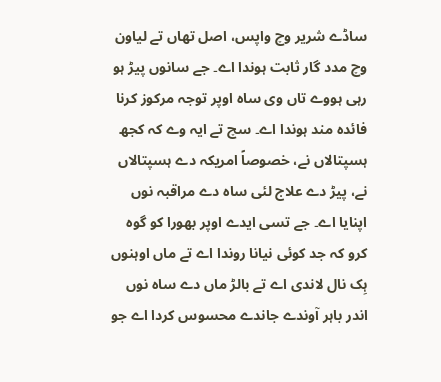ساڈے شریر وچ واپس، اصل تھاں تے لیاون وچ مدد گار ثابت ہوندا اے۔ جے سانوں پیڑ ہو رہی ہووے تاں وی ساہ اوپر توجہ مرکوز کرنا فائدہ مند ہوندا اے۔ سچ تے ایہ وے کہ کجھ ہسپتالاں نے، خصوصاً امریکہ دے ہسپتالاں نے، پیڑ دے علاج لئی ساہ دے مراقبہ نوں اپنایا اے۔ جے تسی ایدے اوپر بھورا کو گوہ کرو کہ جد کوئی نیانا روندا اے تے ماں اوہنوں ہِک نال لاندی اے تے بالڑ ماں دے ساہ نوں اندر باہر آوندے جاندے محسوس کردا اے جو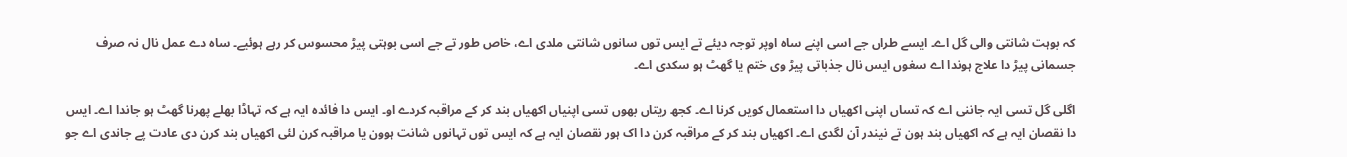کہ بوہت شانتی والی گل اے۔ ایسے طراں جے اسی اپنے ساہ اوپر توجہ دیئے تے ایس توں سانوں شانتی ملدی اے، خاص طور تے جے اسی بوہتی پیڑ محسوس کر رہے ہوئیے۔ ساہ دے عمل نال نہ صرف جسمانی پیڑ دا علاج ہوندا اے سغوں ایس نال جذباتی پیڑ وی ختم یا گھٹ ہو سکدی اے۔

اگلی گل تسی ایہ جاننی اے کہ تساں اپنی اکھیاں دا استعمال کویں کرنا اے۔ کجھ ریتاں بھوں تسی اپنیاں اکھیاں بند کر کے مراقبہ کردے او۔ ایس دا فائدہ ایہ ہے کہ تہاڈا بھلے پھرنا گھٹ ہو جاندا اے۔ ایس دا نقصان ایہ ہے کہ اکھیاں بند ہون تے نیندر آن لگدی اے۔ اکھیاں بند کر کے مراقبہ کرن دا اک ہور نقصان ایہ ہے کہ ایس توں تہانوں شانت ہوون یا مراقبہ کرن لئی اکھیاں بند کرن دی عادت پے جاندی اے جو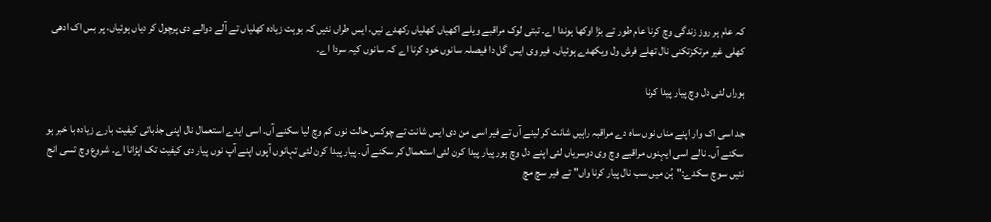کہ عام ہر روز زندگی وچ کرنا عام طور تے بڑا اوکھا ہوندا اے۔ تبتی لوک مراقبے ویلے اکھیاں کھلیاں رکھدے نیں، ایس طراں نئیں کہ بوہت زیادہ کھلیاں تے آلے دوالے دی پرچول کر دیاں ہوئیاں، پر بس اک ادھی کھلی غیر مرتکزتکنی نال تھلے فرش ول ویکھدے ہوئیاں۔ فیر وی ایس گل دا فیصلہ سانوں خود کرنا اے کہ سانوں کیہ سردا اے۔

ہوراں لئی دل وچ پیار پیدا کرنا

جد اسی اک وار اپنے مناں نوں ساہ دے مراقبہ راہیں شانت کر لینے آں تے فیر اسی من دی ایس شانت تے چوکس حالت نوں کم وچ لیا سکنے آں۔ اسی ایدے استعمال نال اپنی جذباتی کیفیت بارے زیادہ با خبر ہو سکنے آں۔ نالے اسی ایہنوں مراقبے وچ وی دوسریاں لئی اپنے دل وچ ہور پیار پیدا کرن لئی استعمال کر سکنے آں۔ پیار پیدا کرن لئی تہانوں آپوں اپنے آپ نوں پیار دی کیفیت تک اپڑانا اے۔ شروع وچ تسی انج نئیں سوچ سکدے:"ہُن میں سب نال پیار کرنا واں" تے فیر سچ مچ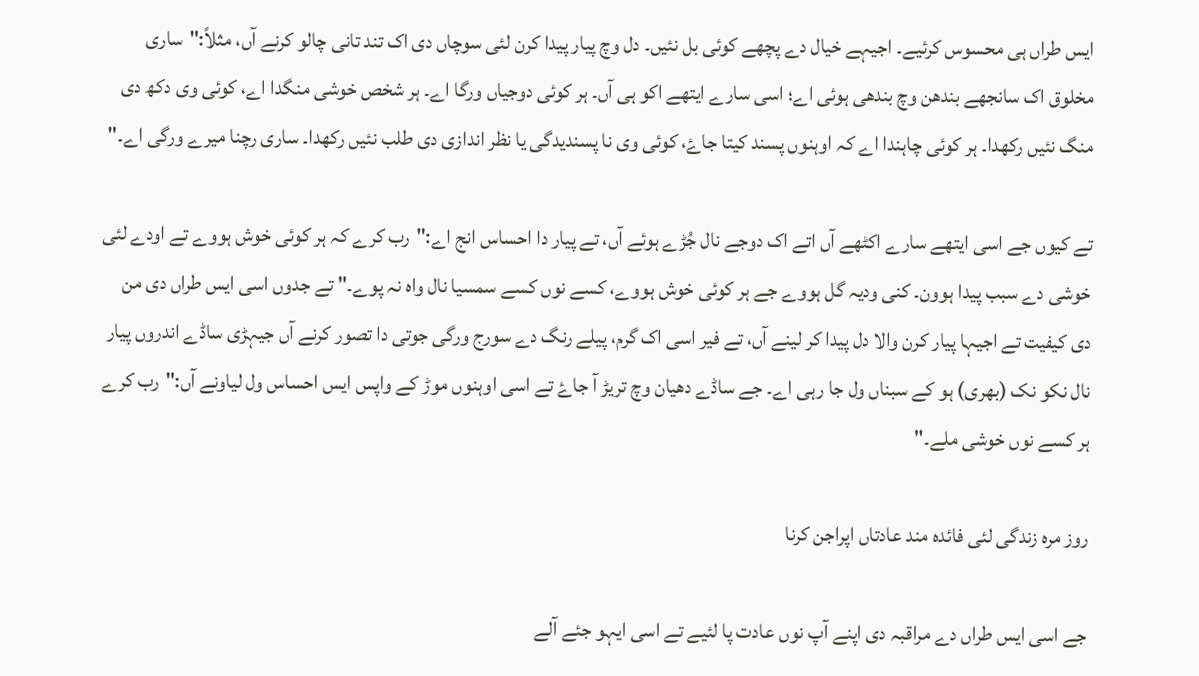ایس طراں ہی محسوس کرئیے۔ اجیہے خیال دے پچھے کوئی بل نئیں۔ دل وچ پیار پیدا کرن لئی سوچاں دی اک تند تانی چالو کرنے آں، مثلاً:"ساری مخلوق اک سانجھے بندھن وچ بندھی ہوئی اے؛ اسی سارے ایتھے اکو ہی آں۔ ہر کوئی دوجیاں ورگا اے۔ ہر شخص خوشی منگدا اے، کوئی وی دکھ دی منگ نئیں رکھدا۔ ہر کوئی چاہندا اے کہ اوہنوں پسند کیتا جاۓ، کوئی وی نا پسندیدگی یا نظر اندازی دی طلب نئیں رکھدا۔ ساری رچنا میرے ورگی اے۔"

تے کیوں جے اسی ایتھے سارے اکٹھے آں اتے اک دوجے نال جُڑے ہوئے آں، تے پیار دا احساس انج اے:"رب کرے کہ ہر کوئی خوش ہووے تے اودے لئی خوشی دے سبب پیدا ہوون۔ کنی ودیہ گل ہووے جے ہر کوئی خوش ہووے، کسے نوں کسے سمسیا نال واہ نہ پوے۔" تے جدوں اسی ایس طراں دی من دی کیفیت تے اجیہا پیار کرن والا دل پیدا کر لینے آں، تے فیر اسی اک گرم، پیلے رنگ دے سورج ورگی جوتی دا تصور کرنے آں جیہڑی ساڈے اندروں پیار نال نکو نک (بھری) ہو کے سبناں ول جا رہی اے۔ جے ساڈے دھیان وچ تریڑ آ جاۓ تے اسی اوہنوں موڑ کے واپس ایس احساس ول لیاونے آں:"رب کرے ہر کسے نوں خوشی ملے۔"

روز مرہ زندگی لئی فائدہ مند عادتاں اپراجن کرنا

جے اسی ایس طراں دے مراقبہ دی اپنے آپ نوں عادت پا لئیے تے اسی ایہو جئے آلے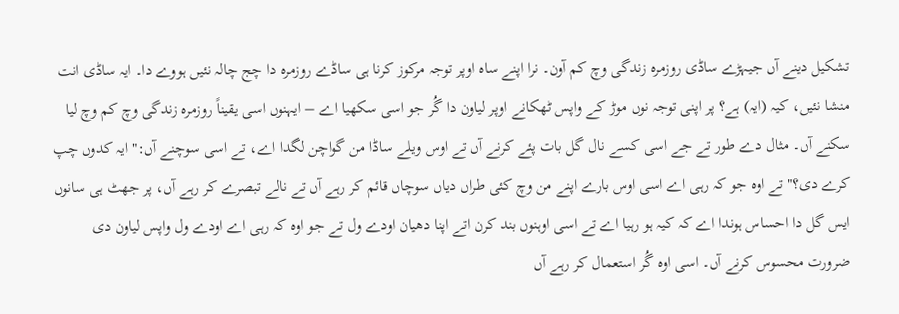تشکیل دینے آں جیہڑے ساڈی روزمرہ زندگی وچ کم آون۔ نرا اپنے ساہ اوپر توجہ مرکوز کرنا ہی ساڈے روزمرہ دا چج چالہ نئیں ہووے دا۔ ایہ ساڈی انت منشا نئیں، کیہ (ایہ) ہے؟ پر اپنی توجہ نوں موڑ کے واپس ٹھکانے اوپر لیاون دا گُر جو اسی سکھیا اے – ایہنوں اسی یقیناً روزمرہ زندگی وچ کم وچ لیا سکنے آں۔ مثال دے طور تے جے اسی کسے نال گل بات پئے کرنے آں تے اوس ویلے ساڈا من گواچن لگدا اے، تے اسی سوچنے آں:"ایہ کدوں چپ کرے دی؟" تے اوہ جو کہ رہی اے اسی اوس بارے اپنے من وچ کئی طراں دیاں سوچاں قائم کر رہے آں تے نالے تبصرے کر رہے آں، پر جھٹ ہی سانوں ایس گل دا احساس ہوندا اے کہ کیہ ہو رہیا اے تے اسی اوہنوں بند کرن اتے اپنا دھیان اودے ول تے جو اوہ کہ رہی اے اودے ول واپس لیاون دی ضرورت محسوس کرنے آں۔ اسی اوہ گُر استعمال کر رہے آں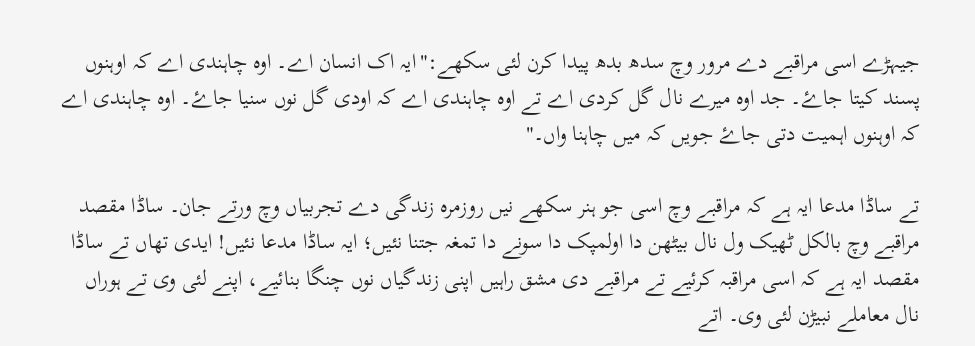جیہڑے اسی مراقبے دے مرور وچ سدھ بدھ پیدا کرن لئی سکھے:"ایہ اک انسان اے۔ اوہ چاہندی اے کہ اوہنوں پسند کیتا جاۓ۔ جد اوہ میرے نال گل کردی اے تے اوہ چاہندی اے کہ اودی گل نوں سنیا جاۓ۔ اوہ چاہندی اے کہ اوہنوں اہمیت دتی جاۓ جویں کہ میں چاہنا واں۔"

تے ساڈا مدعا ایہ ہے کہ مراقبے وچ اسی جو ہنر سکھے نیں روزمرہ زندگی دے تجربیاں وچ ورتے جان۔ ساڈا مقصد مراقبے وچ بالکل ٹھیک ول نال بیٹھن دا اولمپک دا سونے دا تمغہ جتنا نئیں؛ ایہ ساڈا مدعا نئیں! ایدی تھاں تے ساڈا مقصد ایہ ہے کہ اسی مراقبہ کرئیے تے مراقبے دی مشق راہیں اپنی زندگیاں نوں چنگا بنائیے، اپنے لئی وی تے ہوراں نال معاملے نبیڑن لئی وی۔ اتے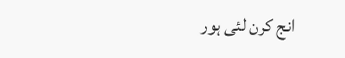انج کرن لئی ہور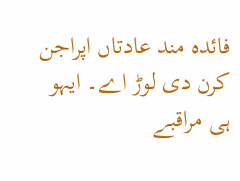فائدہ مند عادتاں اپراجن کرن دی لوڑ اے۔ ایہو ہی مراقبے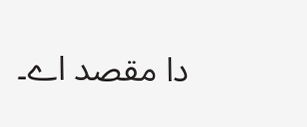دا مقصد اے۔